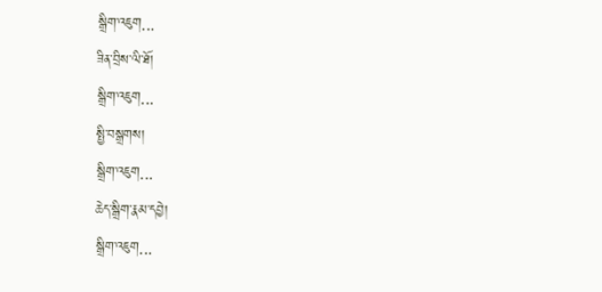སྒྲིག་འཇུག...
ཟིན་བྲིས་ལི་ཐོ།
སྒྲིག་འཇུག...
སྤྱི་བསྒྲགས།
སྒྲིག་འཇུག...
ཆེད་སྒྲིག་རྣམ་དབྱེ།
སྒྲིག་འཇུག...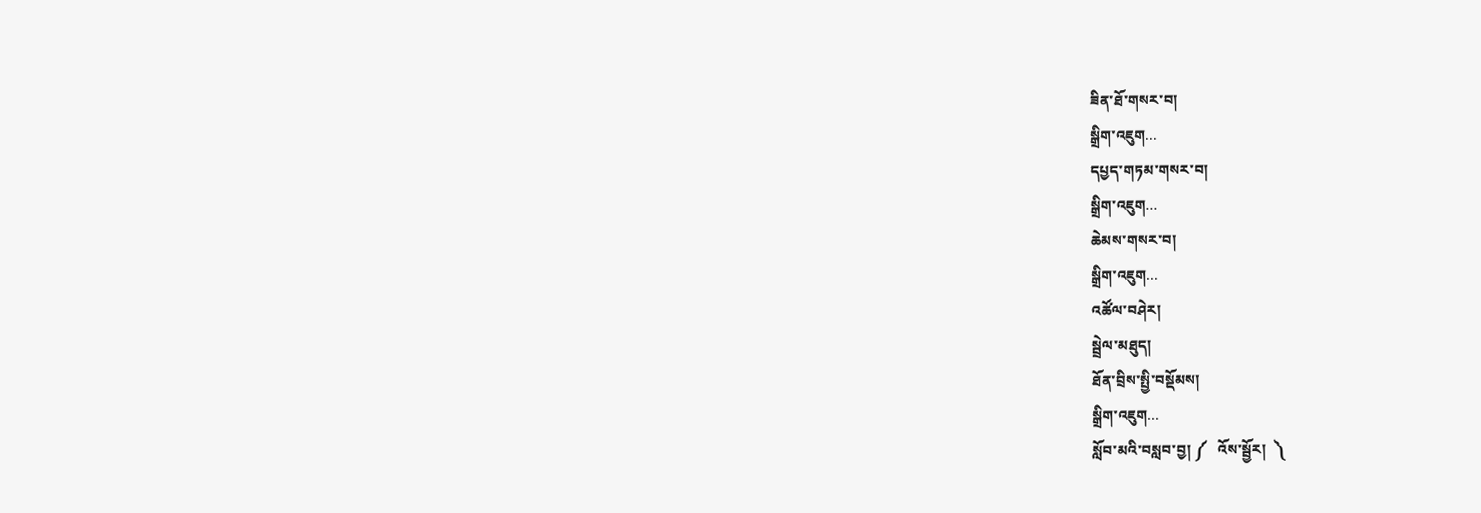ཟིན་ཐོ་གསར་བ།
སྒྲིག་འཇུག...
དཔྱད་གཏམ་གསར་བ།
སྒྲིག་འཇུག...
ཆེམས་གསར་བ།
སྒྲིག་འཇུག...
འཚོལ་བཤེར།
སྦྲེལ་མཐུད།
ཐོན་བྲིས་སྤྱི་བསྡོམས།
སྒྲིག་འཇུག...
སློབ་མའི་བསླབ་བྱ། ༼   འོས་སྦྱོར།  ༽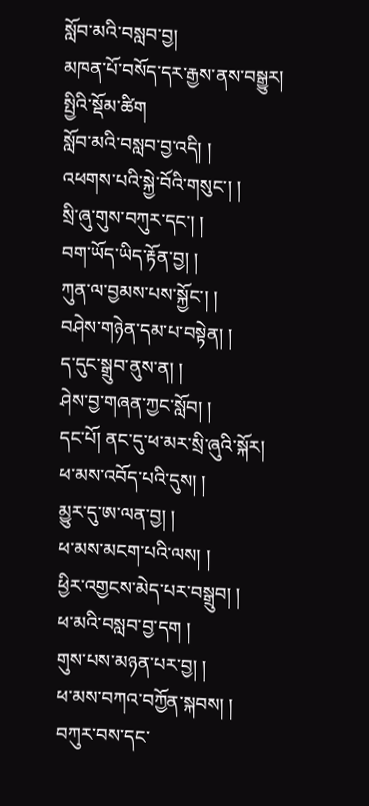སློབ་མའི་བསླབ་བྱ།
མཁན་པོ་བསོད་དར་རྒྱས་ནས་བསྒྱུར།
སྤྱིའི་སྡོམ་ཚིག
སློབ་མའི་བསླབ་བྱ་འདི། །
འཕགས་པའི་སྐྱེ་བོའི་གསུང་། །
སྲི་ཞུ་གུས་བཀུར་དང་། །
བག་ཡོད་ཡིད་རྟོན་བྱ། །
ཀུན་ལ་བྱམས་པས་སྐྱོང་། །
བཤེས་གཉེན་དམ་པ་བསྟེན། །
ད་དུང་སྒྲུབ་ནུས་ན། །
ཤེས་བྱ་གཞན་ཀྱང་སློབ། །
དང་པོ། ནང་དུ་ཕ་མར་སྲི་ཞུའི་སྐོར།
ཕ་མས་འབོད་པའི་དུས། །
མྱུར་དུ་ཨ་ལན་བྱ། །
ཕ་མས་མངག་པའི་ལས། །
ཕྱིར་འགྱངས་མེད་པར་བསྒྲུབ། །
ཕ་མའི་བསླབ་བྱ་དག །
གུས་པས་མཉན་པར་བྱ། །
ཕ་མས་བཀའ་བཀྱོན་སྐབས། །
བཀུར་བས་དང་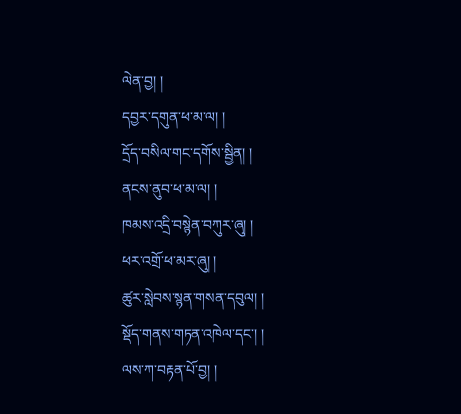ལེན་བྱ། །
དབྱར་དགུན་ཕ་མ་ལ། །
དྲོད་བསིལ་གང་དགོས་སྦྱིན། །
ནངས་ནུབ་ཕ་མ་ལ། །
ཁམས་འདྲི་བསྙེན་བཀུར་ཞུ། །
ཕར་འགྲོ་ཕ་མར་ཞུ། །
ཚུར་སླེབས་སྙན་གསན་དབུལ། །
སྡོད་གནས་གཏན་འཁེལ་དང་། །
ལས་ཀ་བརྟན་པོ་བྱ། །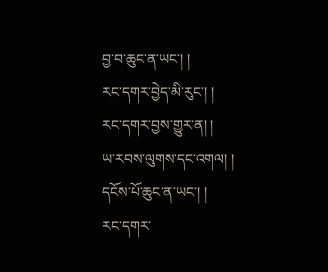བྱ་བ་ཆུང་ན་ཡང་། །
རང་དགར་བྱེད་མི་རུང་། །
རང་དགར་བྱས་གྱུར་ན། །
ཡ་རབས་ལུགས་དང་འགལ། །
དངོས་པོ་ཆུང་ན་ཡང་། །
རང་དགར་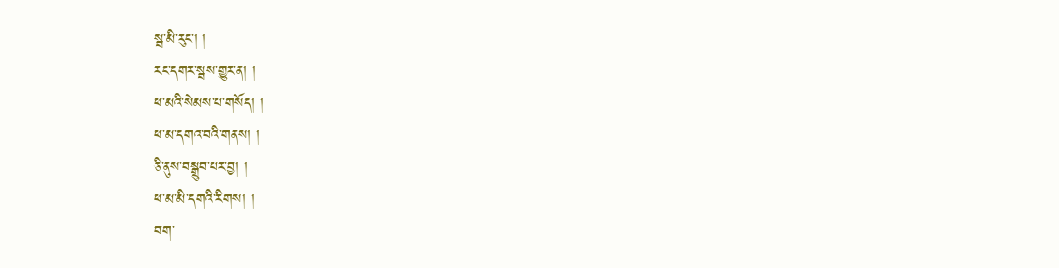སྦ་མི་རུང་། །
རང་དགར་སྦས་གྱུར་ན། །
ཕ་མའི་སེམས་པ་གསོད། །
ཕ་མ་དགའ་བའི་གནས། །
ཅི་ནུས་བསྒྲུབ་པར་བྱ། །
ཕ་མ་མི་དགའི་རིགས། །
བག་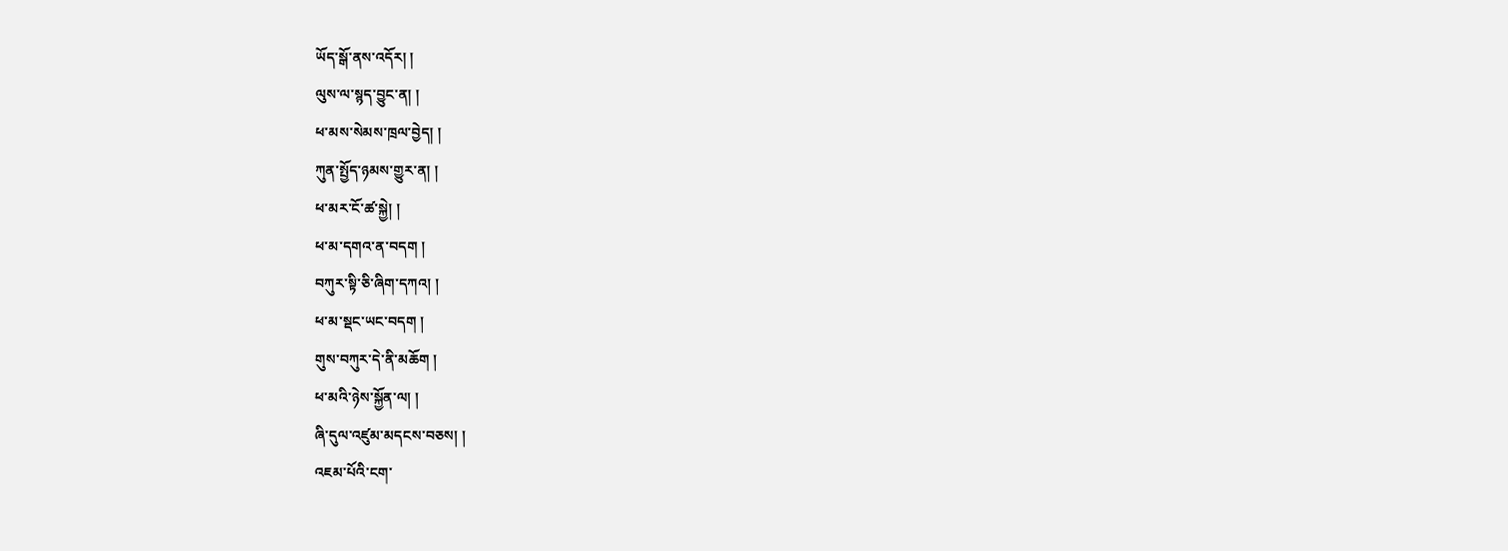ཡོད་སྒོ་ནས་འདོར། །
ལུས་ལ་སྙད་བྱུང་ན། །
ཕ་མས་སེམས་ཁྲལ་བྱེད། །
ཀུན་སྤྱོད་ཉམས་གྱུར་ན། །
ཕ་མར་ངོ་ཚ་སྐྱེ། །
ཕ་མ་དགའ་ན་བདག །
བཀུར་སྟི་ཅི་ཞིག་དཀའ། །
ཕ་མ་སྡང་ཡང་བདག །
གུས་བཀུར་དེ་ནི་མཆོག །
ཕ་མའི་ཉེས་སྐྱོན་ལ། །
ཞི་དུལ་འཛུམ་མདངས་བཅས། །
འཇམ་པོའི་ངག་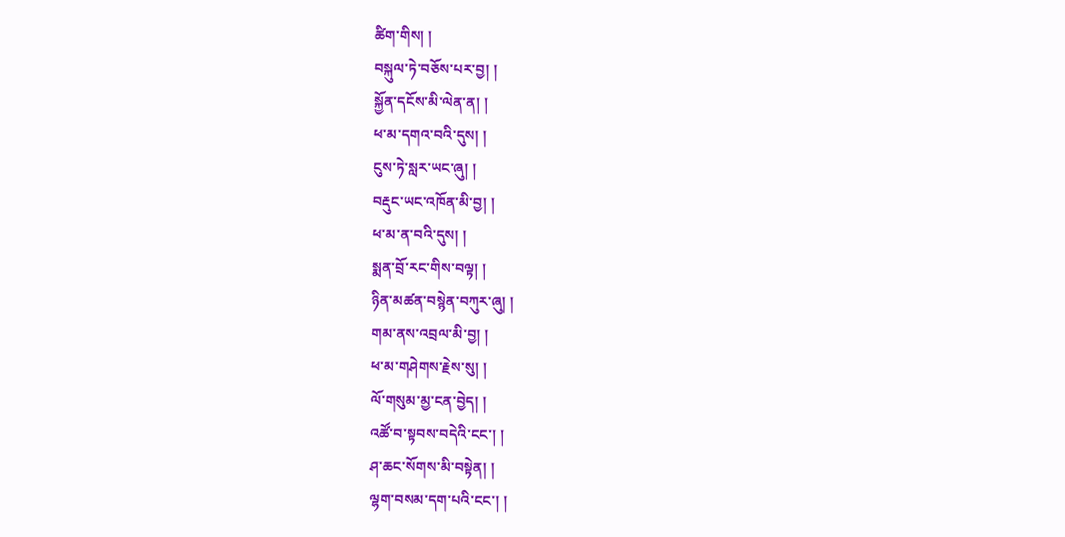ཚིག་གིས། །
བསྐུལ་ཏེ་བཅོས་པར་བྱ། །
སྐྱོན་དངོས་མི་ལེན་ན། །
ཕ་མ་དགའ་བའི་དུས། །
ངུས་ཏེ་སླར་ཡང་ཞུ། །
བརྡུང་ཡང་འཁོན་མི་བྱ། །
ཕ་མ་ན་བའི་དུས། །
སྨན་བྲོ་རང་གིས་བལྟ། །
ཉིན་མཚན་བསྙེན་བཀུར་ཞུ། །
གམ་ནས་འབྲལ་མི་བྱ། །
ཕ་མ་གཤེགས་རྗེས་སུ། །
ལོ་གསུམ་མྱ་ངན་བྱེད། །
འཚོ་བ་སྟབས་བདེའི་ངང་། །
ཤ་ཆང་སོགས་མི་བསྟེན། །
ལྷག་བསམ་དག་པའི་ངང་། །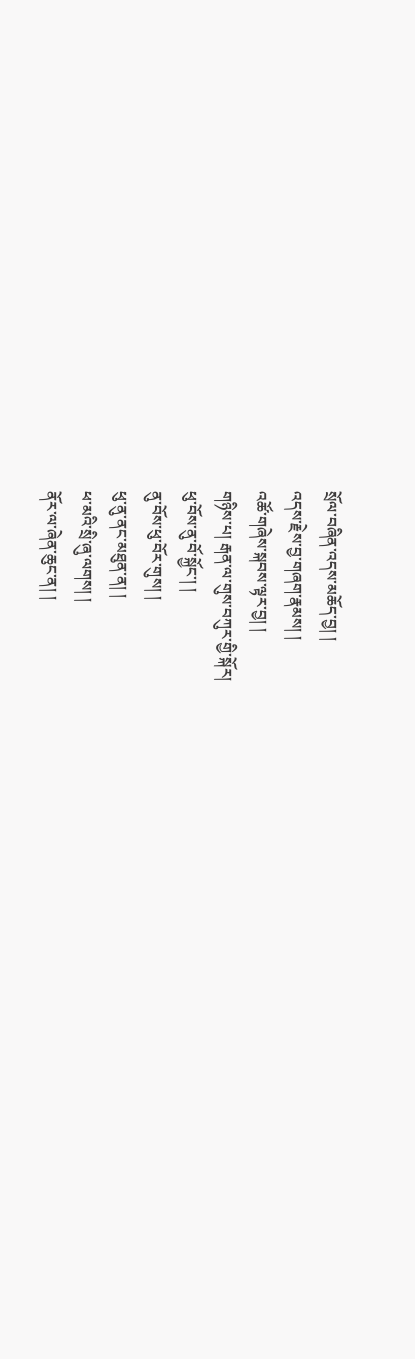སྲོལ་བཞིན་འདས་མཆོད་བྱ། །
འདས་རྗེས་བྱ་གཞག་རྣམས། །
འཚོ་གཞེས་སྐབས་ལྟར་བྱ། །
གཉིས་པ། རྒན་ལ་གུས་བཀུར་གྱི་སྐོར།
ཕུ་བོས་ནུ་བོ་སྐྱོང་། །
ནུ་བོས་ཕུ་བོར་གུས། །
ཕུ་ནུ་ནང་མཐུན་ན། །
ཕ་མའི་སྲི་ཞུ་ལགས། །
ནོར་ལ་ཞེན་ཆུང་ན། །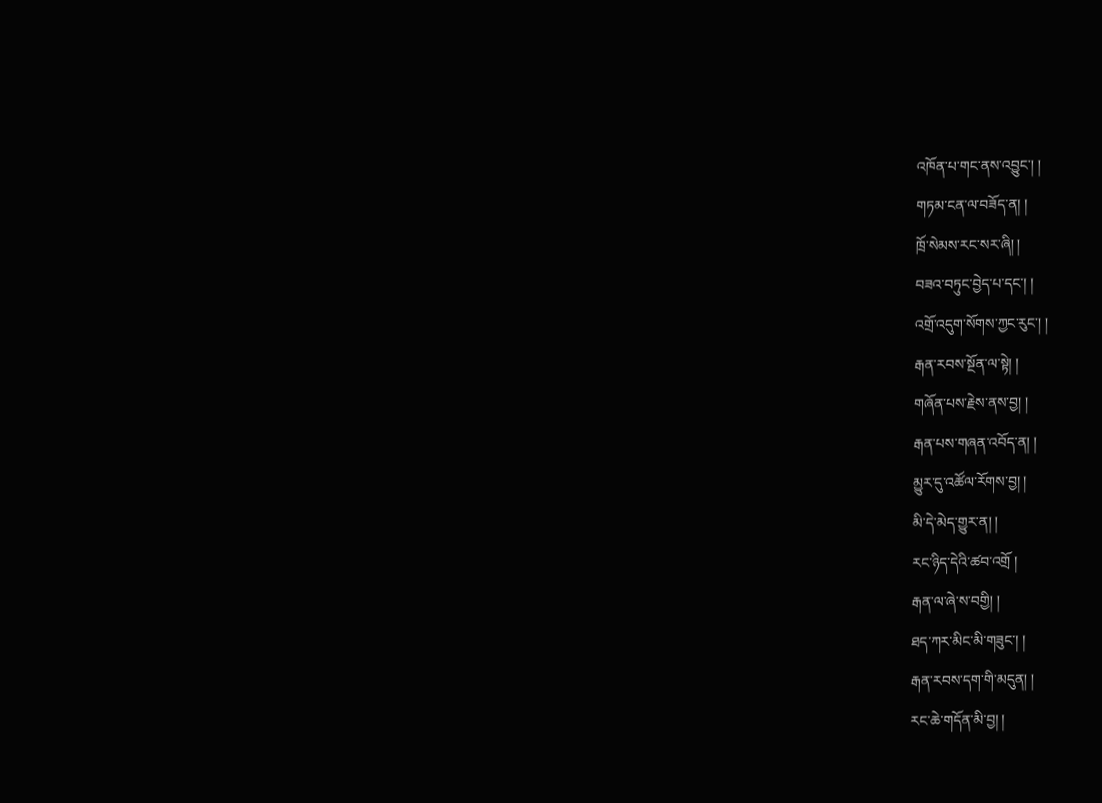འཁོན་པ་གང་ནས་འབྱུང་། །
གཏམ་ངན་ལ་བཟོད་ན། །
ཁྲོ་སེམས་རང་སར་ཞི། །
བཟའ་བཏུང་བྱེད་པ་དང་། །
འགྲོ་འདུག་སོགས་ཀྱང་རུང་། །
རྒན་རབས་སྔོན་ལ་སྟེ། །
གཞོན་པས་རྗེས་ནས་བྱ། །
རྒན་པས་གཞན་འབོད་ན། །
མྱུར་དུ་འཚོལ་རོགས་བྱ། །
མི་དེ་མེད་གྱུར་ན། །
རང་ཉིད་དེའི་ཚབ་འགྲོ །
རྒན་ལ་ཞེ་ས་བགྱི། །
ཐད་ཀར་མིང་མི་གཟུང་། །
རྒན་རབས་དག་གི་མདུན། །
རང་ཆེ་གདོན་མི་བྱ། །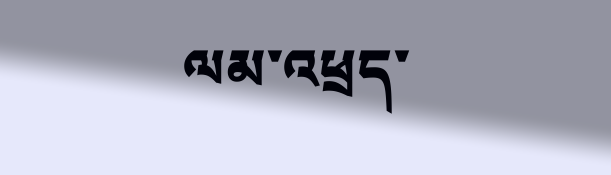ལམ་འཕྲད་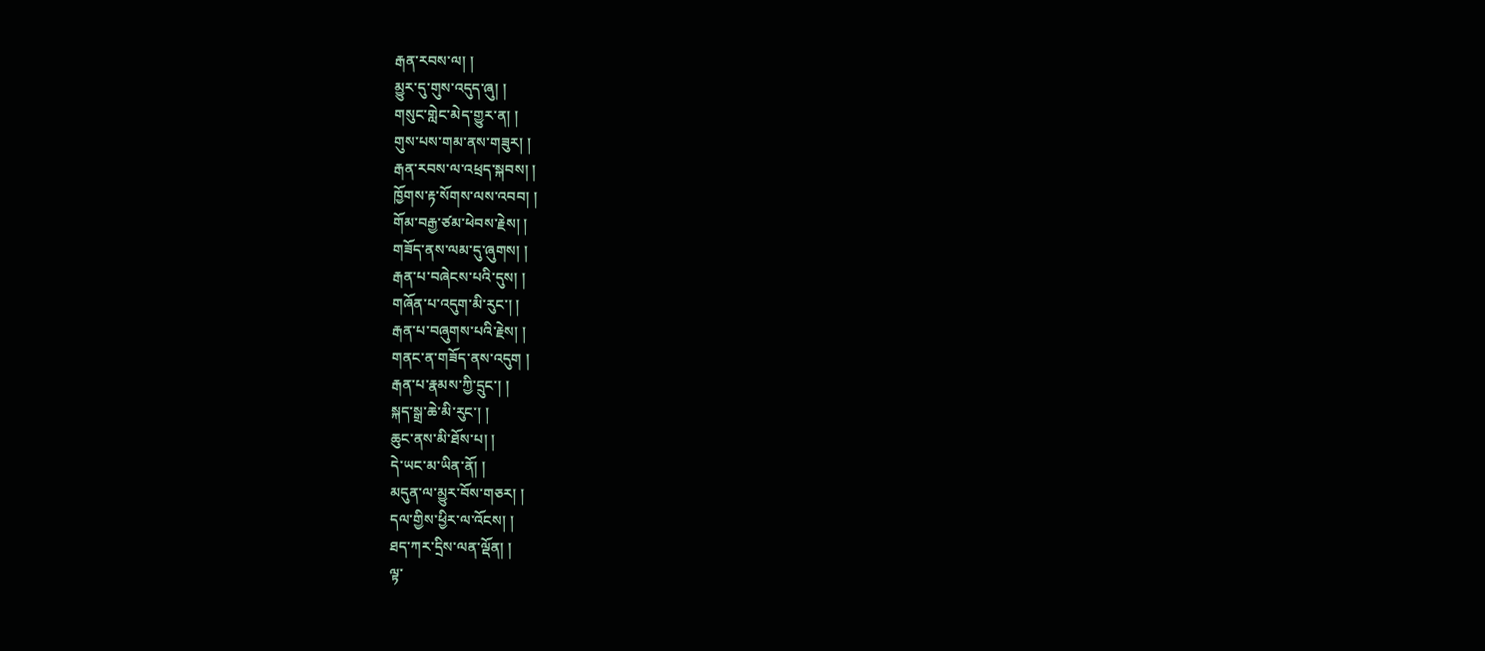རྒན་རབས་ལ། །
མྱུར་དུ་གུས་འདུད་ཞུ། །
གསུང་གླེང་མེད་གྱུར་ན། །
གུས་པས་གམ་ནས་གཟུར། །
རྒན་རབས་ལ་འཕྲད་སྐབས། །
ཁྱོགས་རྟ་སོགས་ལས་འབབ། །
གོམ་བརྒྱ་ཙམ་ཕེབས་རྗེས། །
གཟོད་ནས་ལམ་དུ་ཞུགས། །
རྒན་པ་བཞེངས་པའི་དུས། །
གཞོན་པ་འདུག་མི་རུང་། །
རྒན་པ་བཞུགས་པའི་རྗེས། །
གནང་ན་གཟོད་ནས་འདུག །
རྒན་པ་རྣམས་ཀྱི་དྲུང་། །
སྐད་སྒྲ་ཆེ་མི་རུང་། །
ཆུང་ནས་མི་ཐོས་པ། །
དེ་ཡང་མ་ཡིན་ནོ། །
མདུན་ལ་མྱུར་བོས་གཅར། །
དལ་གྱིས་ཕྱིར་ལ་འོངས། །
ཐད་ཀར་དྲིས་ལན་ལྡོན། །
ལྟ་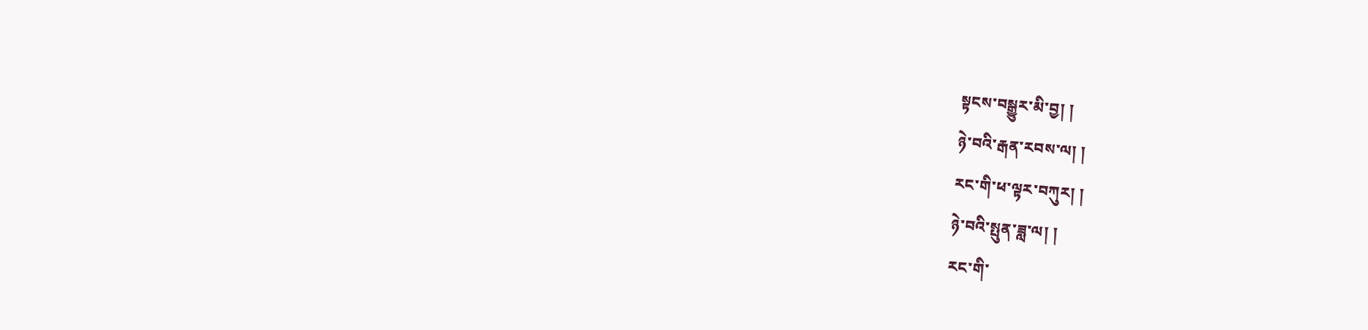སྟངས་བསྒྱུར་མི་བྱ། །
ཉེ་བའི་རྒན་རབས་ལ། །
རང་གི་ཕ་ལྟར་བཀུར། །
ཉེ་བའི་སྤུན་ཟླ་ལ། །
རང་གི་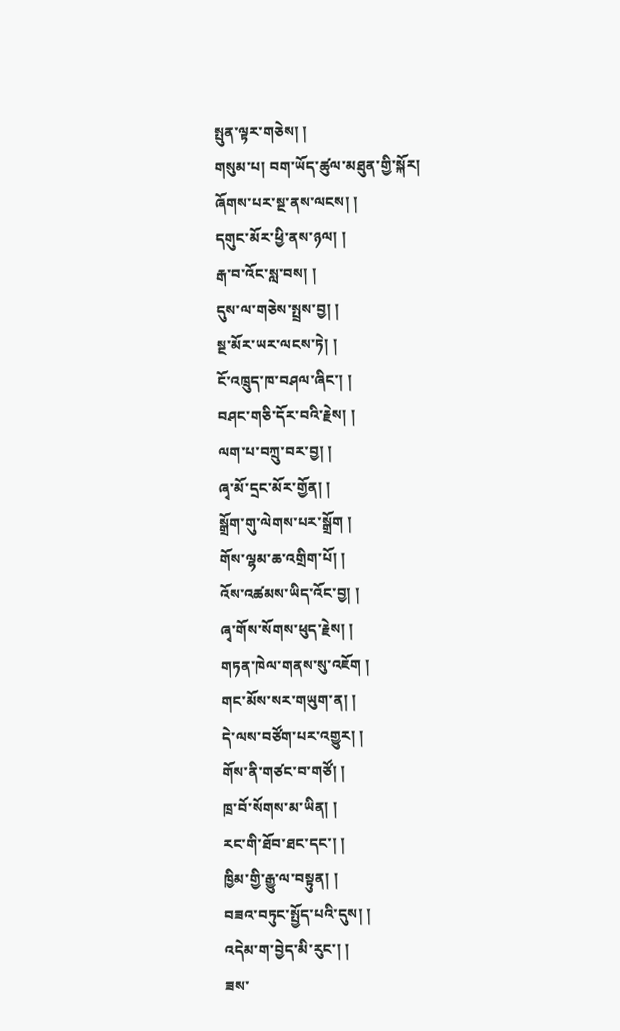སྤུན་ལྟར་གཅེས། །
གསུམ་པ། བག་ཡོད་ཚུལ་མཐུན་གྱི་སྐོར།
ཞོགས་པར་སྔ་ནས་ལངས། །
དགུང་མོར་ཕྱི་ནས་ཉལ། །
རྒ་བ་འོང་སླ་བས། །
དུས་ལ་གཅེས་སྤྲས་བྱ། །
སྔ་མོར་ཡར་ལངས་ཏེ། །
ངོ་འཁྲུད་ཁ་བཤལ་ཞིང་། །
བཤང་གཅི་དོར་བའི་རྗེས། །
ལག་པ་བཀྲུ་བར་བྱ། །
ཞྭ་མོ་དྲང་མོར་གྱོན། །
སྒྲོག་གུ་ལེགས་པར་སྒྲོག །
གོས་ལྷམ་ཆ་འགྲིག་པོ། །
འོས་འཚམས་ཡིད་འོང་བྱ། །
ཞྭ་གོས་སོགས་ཕུད་རྗེས། །
གཏན་ཁེལ་གནས་སུ་འཇོག །
གང་མོས་སར་གཡུག་ན། །
དེ་ལས་བཙོག་པར་འགྱུར། །
གོས་ནི་གཙང་བ་གཙོ། །
ཁྲ་བོ་སོགས་མ་ཡིན། །
རང་གི་ཐོབ་ཐང་དང་། །
ཁྱིམ་གྱི་རྒྱུ་ལ་བསྟུན། །
བཟའ་བཏུང་སྤྱོད་པའི་དུས། །
འདེམ་ག་བྱེད་མི་རུང་། །
ཟས་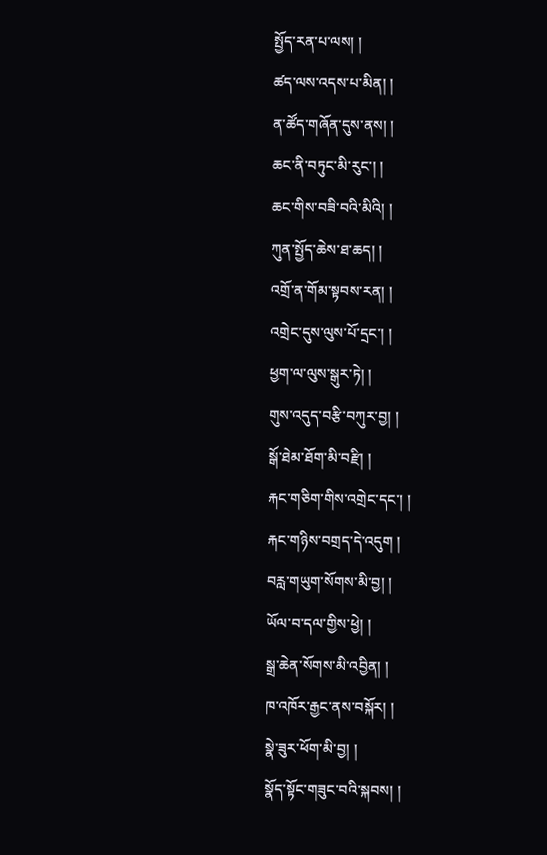སྤྱོད་རན་པ་ལས། །
ཚད་ལས་འདས་པ་མིན། །
ན་ཚོད་གཞོན་དུས་ནས། །
ཆང་ནི་བཏུང་མི་རུང་། །
ཆང་གིས་བཟི་བའི་མིའི། །
ཀུན་སྤྱོད་ཆེས་ཐ་ཆད། །
འགྲོ་ན་གོམ་སྟབས་རན། །
འགྲེང་དུས་ལུས་པོ་དྲང་། །
ཕྱག་ལ་ལུས་སྒུར་ཏེ། །
གུས་འདུད་བརྩི་བཀུར་བྱ། །
སྒོ་ཐེམ་ཐོག་མི་བརྫི། །
རྐང་གཅིག་གིས་འགྲེང་དང་། །
རྐང་གཉིས་བགྲད་དེ་འདུག །
བརླ་གཡུག་སོགས་མི་བྱ། །
ཡོལ་བ་དལ་གྱིས་ཕྱེ། །
སྒྲ་ཆེན་སོགས་མི་འབྱིན། །
ཁ་འཁོར་རྒྱང་ནས་བསྐོར། །
སྣེ་ཟུར་ཕོག་མི་བྱ། །
སྣོད་སྟོང་གཟུང་བའི་སྐབས། །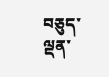བཅུད་ལྡན་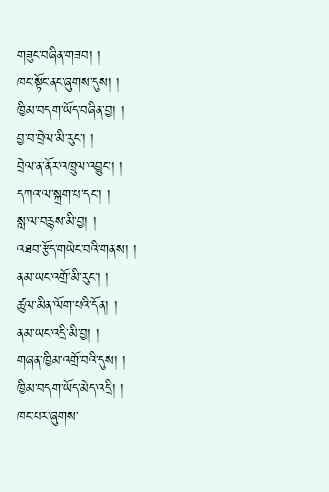གཟུང་བཞིན་གཟབ། །
ཁང་སྟོང་ནང་ཞུགས་དུས། །
ཁྱིམ་བདག་ཡོད་བཞིན་བྱ། །
བྱ་བ་བྲེལ་མི་རུང་། །
བྲེལ་ན་ནོར་འཁྲུལ་འབྱུང་། །
དཀའ་ལ་སྐྲག་པ་དང་། །
སླ་ལ་བརྙས་མི་བྱ། །
འཐབ་རྩོད་གཡེང་བའི་གནས། །
ནམ་ཡང་འགྲོ་མི་རུང་། །
ཚུལ་མིན་ལོག་པའི་དོན། །
ནམ་ཡང་འདྲི་མི་བྱ། །
གཞན་ཁྱིམ་འགྲོ་བའི་དུས། །
ཁྱིམ་བདག་ཡོད་མེད་འདྲི། །
ཁང་པར་ཞུགས་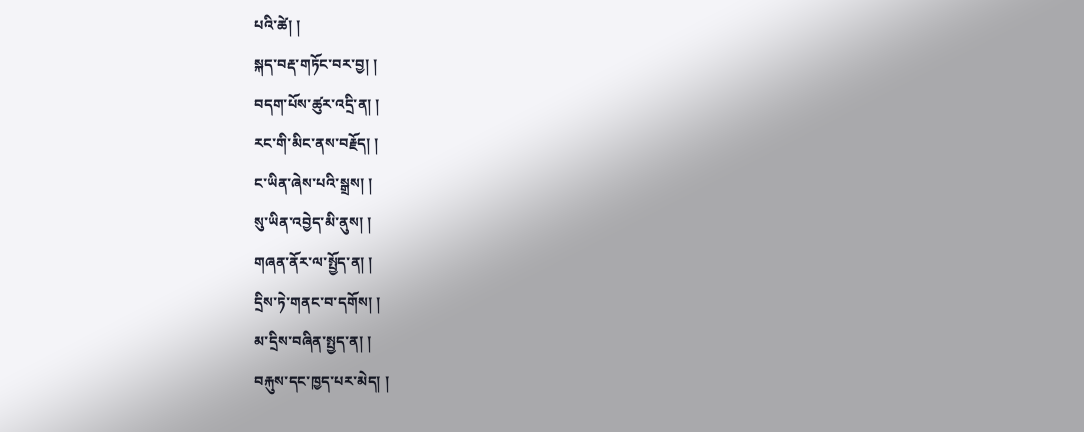པའི་ཚེ། །
སྐད་བརྡ་གཏོང་བར་བྱ། །
བདག་པོས་ཚུར་འདྲི་ན། །
རང་གི་མིང་ནས་བརྗོད། །
ང་ཡིན་ཞེས་པའི་སྒྲས། །
སུ་ཡིན་འབྱེད་མི་ནུས། །
གཞན་ནོར་ལ་སྤྱོད་ན། །
དྲིས་ཏེ་གནང་བ་དགོས། །
མ་དྲིས་བཞིན་སྤྱད་ན། །
བརྐུས་དང་ཁྱད་པར་མེད། །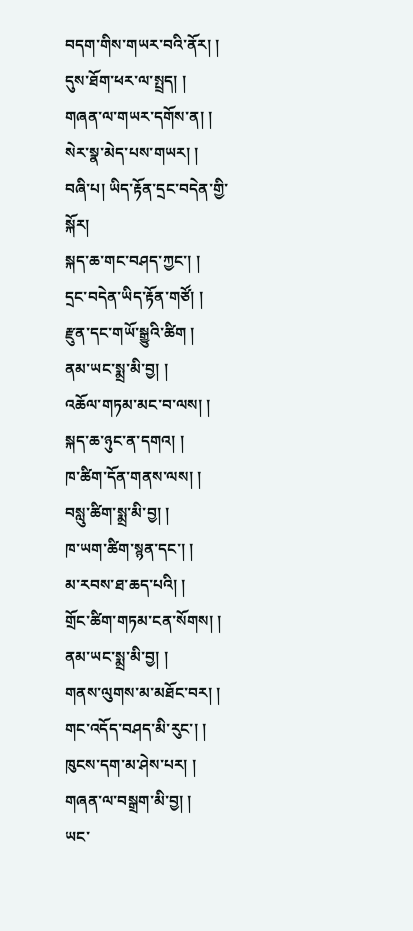བདག་གིས་གཡར་བའི་ནོར། །
དུས་ཐོག་ཕར་ལ་སྤྲད། །
གཞན་ལ་གཡར་དགོས་ན། །
སེར་སྣ་མེད་པས་གཡར། །
བཞི་པ། ཡིད་རྟོན་དྲང་བདེན་གྱི་སྐོར།
སྐད་ཆ་གང་བཤད་ཀྱང་། །
དྲང་བདེན་ཡིད་རྟོན་གཙོ། །
རྫུན་དང་གཡོ་སྒྱུའི་ཚིག །
ནམ་ཡང་སྨྲ་མི་བྱ། །
འཆོལ་གཏམ་མང་བ་ལས། །
སྐད་ཆ་ཉུང་ན་དགའ། །
ཁ་ཚིག་དོན་གནས་ལས། །
བསླུ་ཚིག་སྨྲ་མི་བྱ། །
ཁ་ཡག་ཚིག་སྙན་དང་། །
མ་རབས་ཐ་ཆད་པའི། །
གྲོང་ཚིག་གཏམ་ངན་སོགས། །
ནམ་ཡང་སྨྲ་མི་བྱ། །
གནས་ལུགས་མ་མཐོང་བར། །
གང་འདོད་བཤད་མི་རུང་། །
ཁུངས་དག་མ་ཤེས་པར། །
གཞན་ལ་བསྒྲག་མི་བྱ། །
ཡང་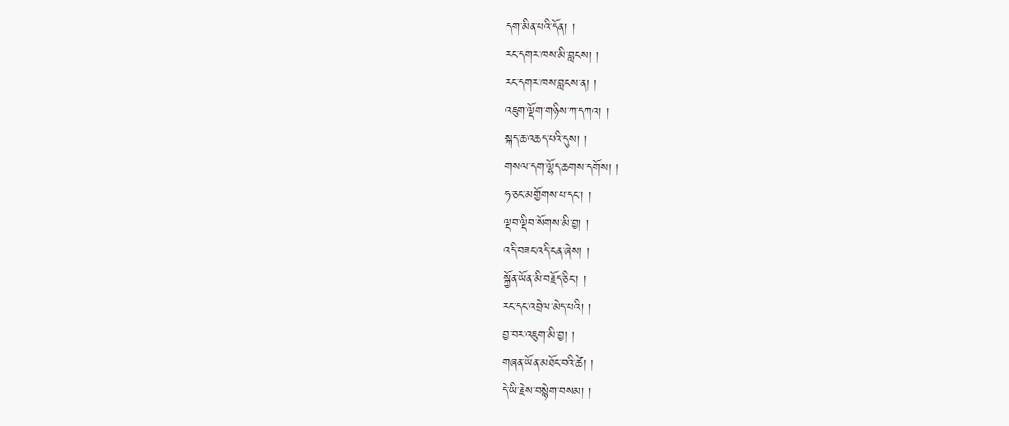དག་མིན་པའི་དོན། །
རང་དགར་ཁས་མི་བླངས། །
རང་དགར་ཁས་བླངས་ན། །
འཇུག་ལྡོག་གཉིས་ཀ་དཀའ། །
སྐད་ཆ་འཆད་པའི་དུས། །
གསལ་དག་ལྷོད་ཆགས་དགོས། །
ཧ་ཅང་མགྱོགས་པ་དང་། །
ལྡབ་ལྡིབ་སོགས་མི་བྱ། །
འདི་བཟང་འདི་ངན་ཞེས། །
སྐྱོན་ཡོན་མི་བརྗོད་ཅིང་། །
རང་དང་འབྲེལ་མེད་པའི། །
བྱ་བར་འཇུག་མི་བྱ། །
གཞན་ཡོན་མཐོང་བའི་ཚེ། །
དེ་ཡི་རྗེས་བསྙེག་བསམ། །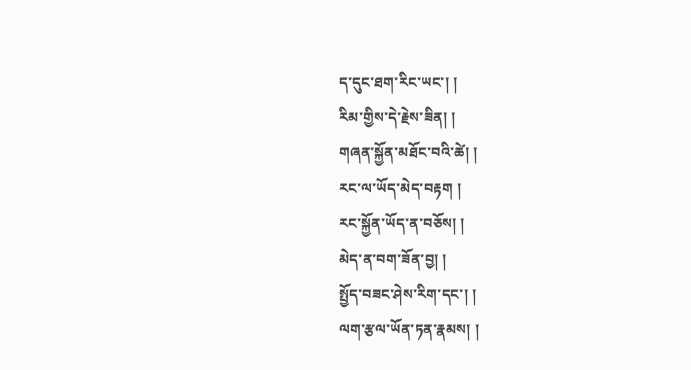ད་དུང་ཐག་རིང་ཡང་། །
རིམ་གྱིས་དེ་རྗེས་ཟིན། །
གཞན་སྐྱོན་མཐོང་བའི་ཚེ། །
རང་ལ་ཡོད་མེད་བརྟག །
རང་སྐྱོན་ཡོད་ན་བཅོས། །
མེད་ན་བག་ཟོན་བྱ། །
སྤྱོད་བཟང་ཤེས་རིག་དང་། །
ལག་རྩལ་ཡོན་ཏན་རྣམས། །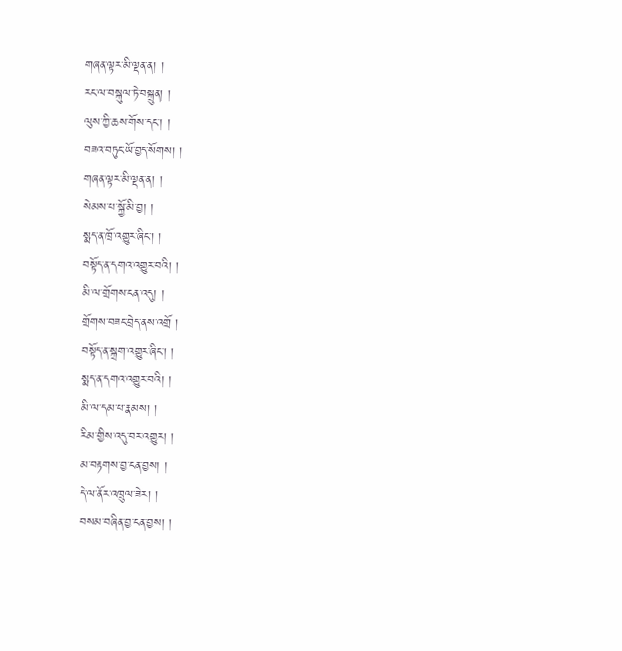གཞན་ལྟར་མི་ལྡན་ན། །
རང་ལ་བསྐུལ་ཏེ་བསྐྲུན། །
ལུས་ཀྱི་ཆས་གོས་དང་། །
བཟའ་བཏུང་ཡོ་བྱད་སོགས། །
གཞན་ལྟར་མི་ལྡན་ན། །
སེམས་པ་སྐྱོ་མི་བྱ། །
སྨད་ན་ཁྲོ་འགྱུར་ཞིང་། །
བསྟོད་ན་དགའ་འགྱུར་བའི། །
མི་ལ་གྲོགས་ངན་འདུ། །
གྲོགས་བཟང་བྲེད་ནས་འགྲོ །
བསྟོད་ན་སྐྲག་འགྱུར་ཞིང་། །
སྨད་ན་དགའ་འགྱུར་བའི། །
མི་ལ་དམ་པ་རྣམས། །
རིམ་གྱིས་འདུ་བར་འགྱུར། །
མ་བརྟགས་བྱ་ངན་བྱས། །
དེ་ལ་ནོར་འཁྲུལ་ཟེར། །
བསམ་བཞིན་བྱ་ངན་བྱས། །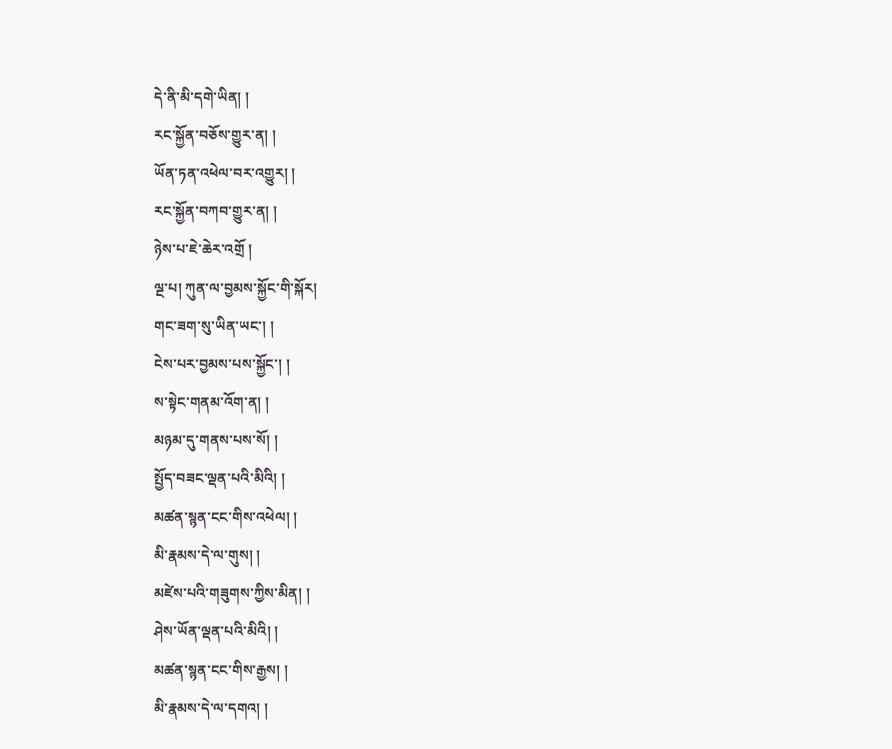དེ་ནི་མི་དགེ་ཡིན། །
རང་སྐྱོན་བཅོས་གྱུར་ན། །
ཡོན་ཏན་འཕེལ་བར་འགྱུར། །
རང་སྐྱོན་བཀབ་གྱུར་ན། །
ཉེས་པ་ཇེ་ཆེར་འགྲོ །
ལྔ་པ། ཀུན་ལ་བྱམས་སྐྱོང་གི་སྐོར།
གང་ཟག་སུ་ཡིན་ཡང་། །
ངེས་པར་བྱམས་པས་སྐྱོང་། །
ས་སྟེང་གནམ་འོག་ན། །
མཉམ་དུ་གནས་པས་སོ། །
སྤྱོད་བཟང་ལྡན་པའི་མིའི། །
མཚན་སྙན་ངང་གིས་འཕེལ། །
མི་རྣམས་དེ་ལ་གུས། །
མཛེས་པའི་གཟུགས་ཀྱིས་མིན། །
ཤེས་ཡོན་ལྡན་པའི་མིའི། །
མཚན་སྙན་ངང་གིས་རྒྱས། །
མི་རྣམས་དེ་ལ་དགའ། །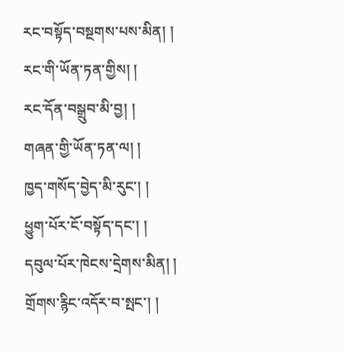རང་བསྟོད་བསྔགས་པས་མིན། །
རང་གི་ཡོན་ཏན་གྱིས། །
རང་དོན་བསྒྲུབ་མི་བྱ། །
གཞན་གྱི་ཡོན་ཏན་ལ། །
ཁྱད་གསོད་བྱེད་མི་རུང་། །
ཕྱུག་པོར་ངོ་བསྟོད་དང་། །
དབུལ་པོར་ཁེངས་དྲེགས་མིན། །
གྲོགས་རྙིང་འདོར་བ་སྤང་། །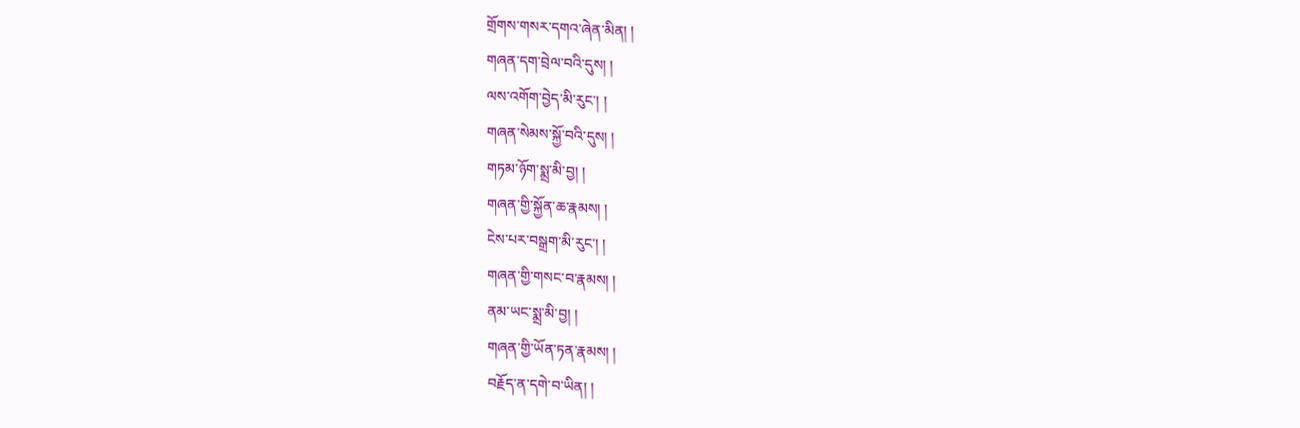གྲོགས་གསར་དགའ་ཞེན་མིན། །
གཞན་དག་བྲེལ་བའི་དུས། །
ལས་འགོག་བྱེད་མི་རུང་། །
གཞན་སེམས་སྐྱོ་བའི་དུས། །
གཏམ་ཉོག་སྨྲ་མི་བྱ། །
གཞན་གྱི་སྐྱོན་ཆ་རྣམས། །
ངེས་པར་བསྒྲག་མི་རུང་། །
གཞན་གྱི་གསང་བ་རྣམས། །
ནམ་ཡང་སྨྲ་མི་བྱ། །
གཞན་གྱི་ཡོན་ཏན་རྣམས། །
བརྗོད་ན་དགེ་བ་ཡིན། །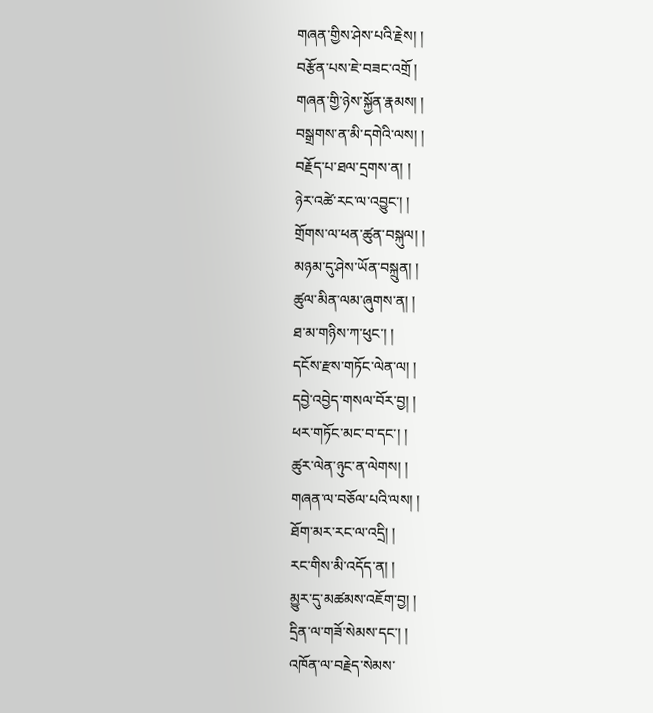གཞན་གྱིས་ཤེས་པའི་རྗེས། །
བརྩོན་པས་ཇེ་བཟང་འགྲོ །
གཞན་གྱི་ཉེས་སྐྱོན་རྣམས། །
བསྒྲགས་ན་མི་དགེའི་ལས། །
བརྗོད་པ་ཐལ་དྲགས་ན། །
ཉེར་འཚེ་རང་ལ་འབྱུང་། །
གྲོགས་ལ་ཕན་ཚུན་བསྐུལ། །
མཉམ་དུ་ཤེས་ཡོན་བསྐྲུན། །
ཚུལ་མིན་ལམ་ཞུགས་ན། །
ཐ་མ་གཉིས་ཀ་ཕུང་། །
དངོས་རྫས་གཏོང་ལེན་ལ། །
དབྱེ་འབྱེད་གསལ་བོར་བྱ། །
ཕར་གཏོང་མང་བ་དང་། །
ཚུར་ལེན་ཉུང་ན་ལེགས། །
གཞན་ལ་བཅོལ་པའི་ལས། །
ཐོག་མར་རང་ལ་འདྲི། །
རང་གིས་མི་འདོད་ན། །
མྱུར་དུ་མཚམས་འཇོག་བྱ། །
དྲིན་ལ་གཟོ་སེམས་དང་། །
འཁོན་ལ་བརྗེད་སེམས་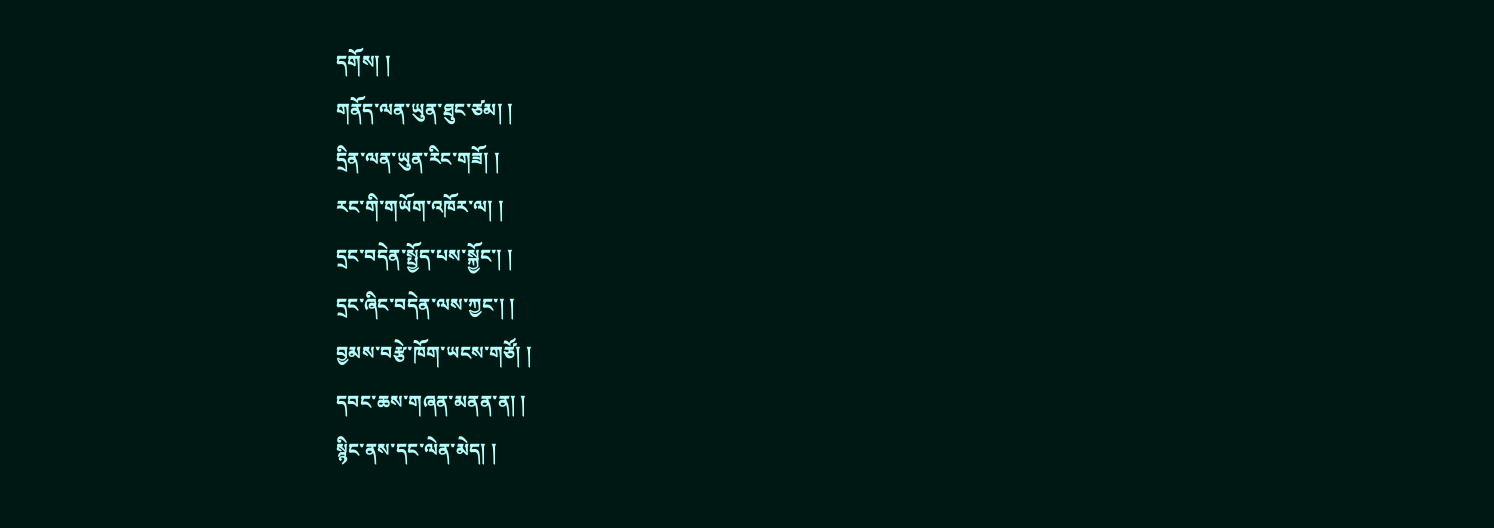དགོས། །
གནོད་ལན་ཡུན་ཐུང་ཙམ། །
དྲིན་ལན་ཡུན་རིང་གཟོ། །
རང་གི་གཡོག་འཁོར་ལ། །
དྲང་བདེན་སྤྱོད་པས་སྐྱོང་། །
དྲང་ཞིང་བདེན་ལས་ཀྱང་། །
བྱམས་བརྩེ་ཁོག་ཡངས་གཙོ། །
དབང་ཆས་གཞན་མནན་ན། །
སྙིང་ནས་དང་ལེན་མེད། །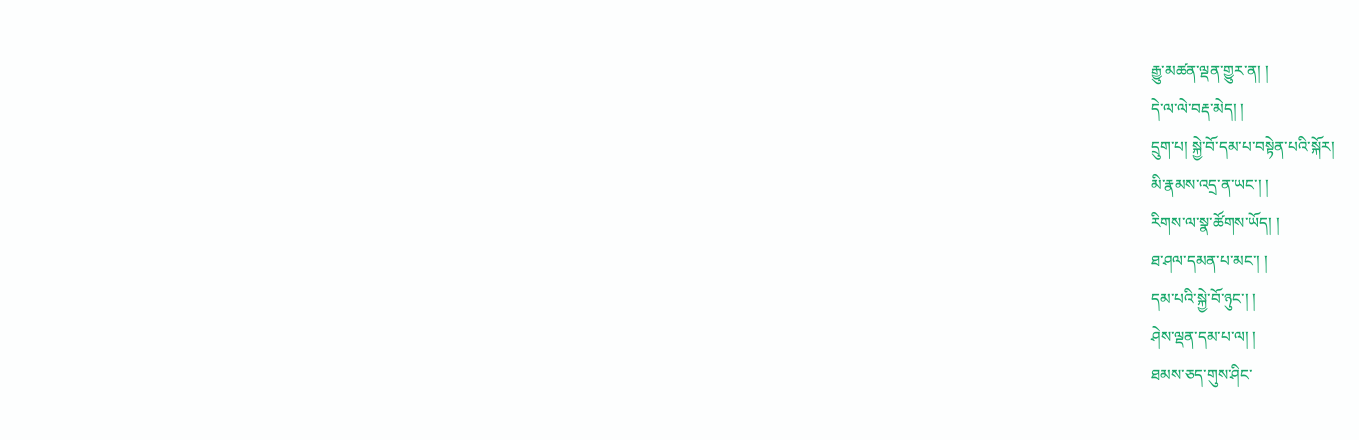རྒྱུ་མཚན་ལྡན་གྱུར་ན། །
དེ་ལ་ལེ་བརྡ་མེད། །
དྲུག་པ། སྐྱེ་བོ་དམ་པ་བསྟེན་པའི་སྐོར།
མི་རྣམས་འདྲ་ན་ཡང་། །
རིགས་ལ་སྣ་ཚོགས་ཡོད། །
ཐ་ཤལ་དམན་པ་མང་། །
དམ་པའི་སྐྱེ་བོ་ཉུང་། །
ཤེས་ལྡན་དམ་པ་ལ། །
ཐམས་ཅད་གུས་ཤིང་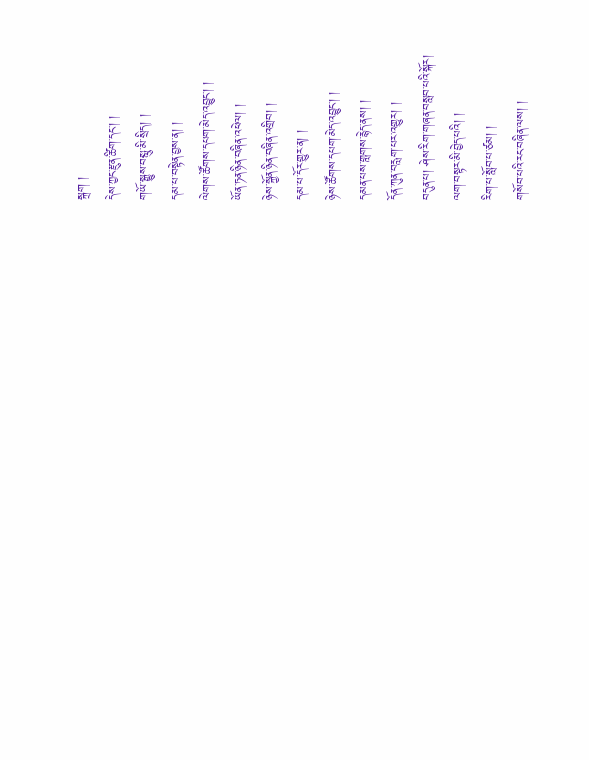སྐྲག །
དེས་ཀྱང་རྫུན་ཚིག་དང་། །
གཡོ་སྒྱུས་བསླུ་མི་སྲིད། །
དམ་པ་བསྟེན་བྱས་ན། །
ལེགས་ཚོགས་དཔག་མེད་འབྱུང་། །
ཡོན་ཏན་ཉིན་བཞིན་འཕེལ། །
ཉེས་སྐྱོན་ཉིན་བཞིན་འགྲིབ། །
དམ་པ་དོར་གྱུར་ན། །
ཉེས་ཚོགས་དཔག་མེད་འབྱུང་། །
དམན་པས་གླགས་རྙེད་ནས། །
དོན་ཀུན་བརླག་པར་འགྱུར། །
བདུན་པ། ཤེས་རིག་གཞན་བསླབ་པའི་སྐོར།
ལག་བསྟར་མི་བྱེད་པའི། །
རིག་པ་སློབ་པ་ཙམ། །
གསོབ་པའི་རང་བཞིན་ལས། །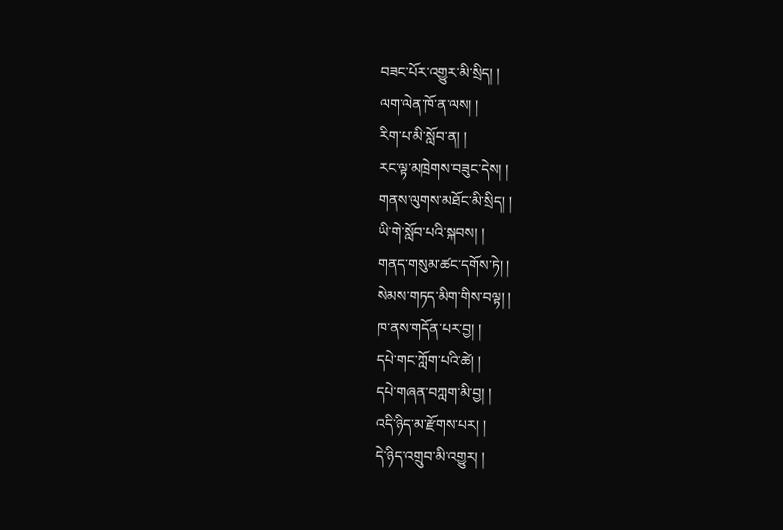བཟང་པོར་འགྱུར་མི་སྲིད། །
ལག་ལེན་ཁོ་ན་ལས། །
རིག་པ་མི་སློབ་ན། །
རང་ལྟ་མཁྲེགས་བཟུང་དེས། །
གནས་ལུགས་མཐོང་མི་སྲིད། །
ཡི་གེ་སློབ་པའི་སྐབས། །
གནད་གསུམ་ཚང་དགོས་ཏེ། །
སེམས་གཏད་མིག་གིས་བལྟ། །
ཁ་ནས་གདོན་པར་བྱ། །
དཔེ་གང་ཀློག་པའི་ཚེ། །
དཔེ་གཞན་བཀླག་མི་བྱ། །
འདི་ཉིད་མ་རྫོགས་པར། །
དེ་ཉིད་འགྲུབ་མི་འགྱུར། །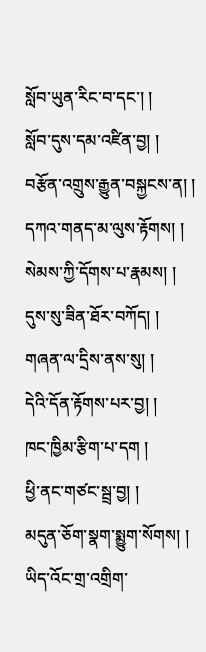སློབ་ཡུན་རིང་བ་དང་། །
སློབ་དུས་དམ་འཛིན་བྱ། །
བརྩོན་འགྲུས་རྒྱུན་བསྐྱངས་ན། །
དཀའ་གནད་མ་ལུས་རྟོགས། །
སེམས་ཀྱི་དོགས་པ་རྣམས། །
དུས་སུ་ཟིན་ཐོར་བཀོད། །
གཞན་ལ་དྲིས་ནས་སུ། །
དེའི་དོན་རྟོགས་པར་བྱ། །
ཁང་ཁྱིམ་རྩིག་པ་དག །
ཕྱི་ནང་གཙང་སྦྲ་བྱ། །
མདུན་ཅོག་སྣག་སྨྱུག་སོགས། །
ཡིད་འོང་གྲ་འགྲིག་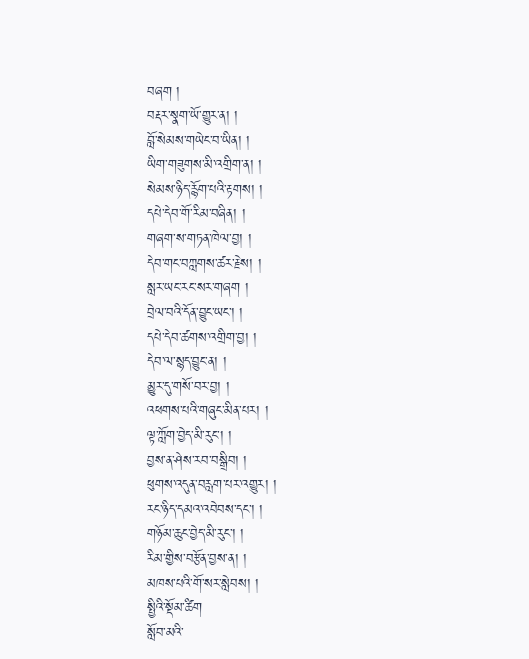བཞག །
བརྡར་སྣག་ཡོ་གྱུར་ན། །
བློ་སེམས་གཡེང་བ་ཡིན། །
ཡིག་གཟུགས་མི་འགྲིག་ན། །
སེམས་ཉིད་རྙོག་པའི་རྟགས། །
དཔེ་དེབ་གོ་རིམ་བཞིན། །
གཞག་ས་གཏན་ཁེལ་བྱ། །
དེབ་གང་བཀླགས་ཚར་རྗེས། །
སླར་ཡང་རང་སར་གཞག །
བྲེལ་བའི་དོན་བྱུང་ཡང་། །
དཔེ་དེབ་ཚགས་འགྲིག་བྱ། །
དེབ་ལ་སྙད་བྱུང་ན། །
མྱུར་དུ་གསོ་བར་བྱ། །
འཕགས་པའི་གཞུང་མིན་པར། །
ལྟ་ཀློག་བྱེད་མི་རུང་། །
བྱས་ན་ཤེས་རབ་བསྒྲིབ། །
ཕུགས་འདུན་བརླག་པར་འགྱུར། །
རང་ཉིད་དམའ་འབེབས་དང་། །
གཉོམ་ཆུང་བྱེད་མི་རུང་། །
རིམ་གྱིས་བརྩོན་བྱས་ན། །
མཁས་པའི་གོ་སར་སླེབས། །
སྤྱིའི་སྡོམ་ཚིག
སློབ་མའི་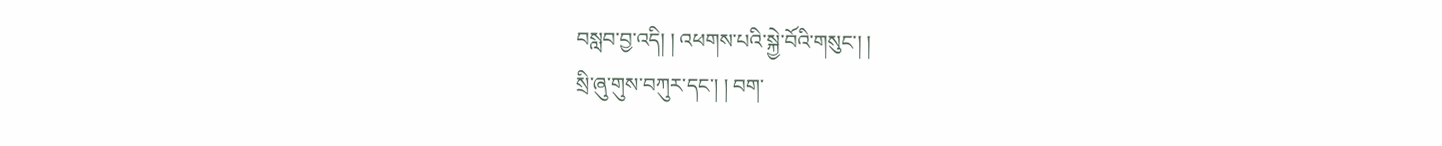བསླབ་བྱ་འདི། ། འཕགས་པའི་སྐྱེ་བོའི་གསུང་། །
སྲི་ཞུ་གུས་བཀུར་དང་། ། བག་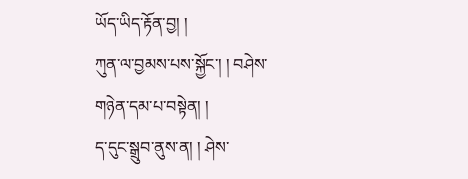ཡོད་ཡིད་རྟོན་བྱ། །
ཀུན་ལ་བྱམས་པས་སྐྱོང་། ། བཤེས་གཉེན་དམ་པ་བསྟེན། །
ད་དུང་སྒྲུབ་ནུས་ན། ། ཤེས་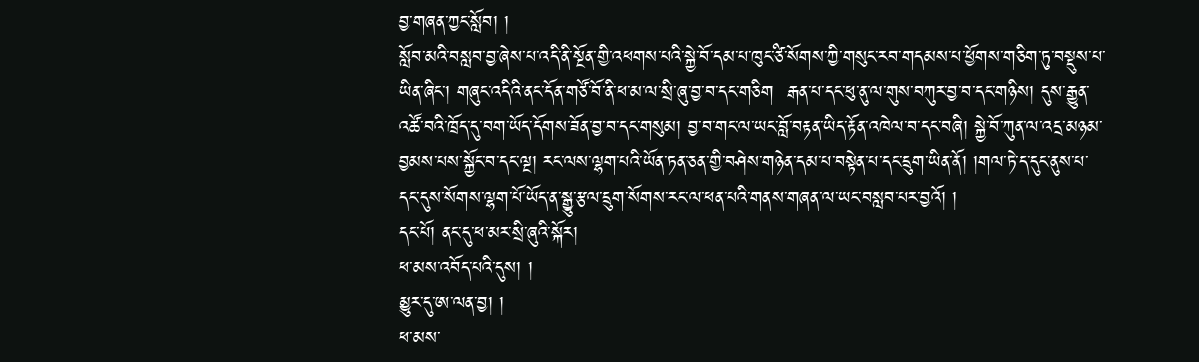བྱ་གཞན་ཀྱང་སློབ། །
སློབ་མའི་བསླབ་བྱ་ཞེས་པ་འདི་ནི་སྔོན་གྱི་འཕགས་པའི་སྐྱེ་བོ་དམ་པ་ཁུང་ཙི་སོགས་ཀྱི་གསུང་རབ་གདམས་པ་ཕྱོགས་གཅིག་ཏུ་བསྡུས་པ་ཡིན་ཞིང་། གཞུང་འདིའི་ནང་དོན་གཙོ་བོ་ནི་ཕ་མ་ལ་སྲི་ཞུ་བྱ་བ་དང་གཅིག  རྒན་པ་དང་ཕུ་ནུ་ལ་གུས་བཀུར་བྱ་བ་དང་གཉིས། དུས་རྒྱུན་འཚོ་བའི་ཁྲོད་དུ་བག་ཡོད་དོགས་ཟོན་བྱ་བ་དང་གསུམ། བྱ་བ་གང་ལ་ཡང་བློ་བརྟན་ཡིད་རྟོན་འཁེལ་བ་དང་བཞི། སྐྱེ་བོ་ཀུན་ལ་འདྲ་མཉམ་བྱམས་པས་སྐྱོང་བ་དང་ལྔ། རང་ལས་ལྷག་པའི་ཡོན་ཏན་ཅན་གྱི་བཤེས་གཉེན་དམ་པ་བསྟེན་པ་དང་དྲུག་ཡིན་ནོ། །གལ་ཏེ་ད་དུང་ནུས་པ་དང་དུས་སོགས་ལྷག་པོ་ཡོད་ན་སྒྱུ་རྩལ་དྲུག་སོགས་རང་ལ་ཕན་པའི་གནས་གཞན་ལ་ཡང་བསླབ་པར་བྱའོ། །
དང་པོ། ནང་དུ་ཕ་མར་སྲི་ཞུའི་སྐོར།
ཕ་མས་འབོད་པའི་དུས། །
མྱུར་དུ་ཨ་ལན་བྱ། །
ཕ་མས་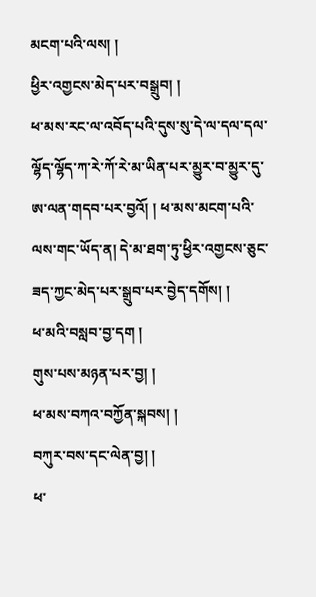མངག་པའི་ལས། །
ཕྱིར་འགྱངས་མེད་པར་བསྒྲུབ། །
ཕ་མས་རང་ལ་འབོད་པའི་དུས་སུ་དེ་ལ་དལ་དལ་ལྷོད་ལྷོད་ཀ་རེ་ཀོ་རེ་མ་ཡིན་པར་མྱུར་བ་མྱུར་དུ་ཨ་ལན་གདབ་པར་བྱའོ། ། ཕ་མས་མངག་པའི་ལས་གང་ཡོད་ན། དེ་མ་ཐག་ཏུ་ཕྱིར་འགྱངས་ཅུང་ཟད་ཀྱང་མེད་པར་སྒྲུབ་པར་བྱེད་དགོས། །
ཕ་མའི་བསླབ་བྱ་དག །
གུས་པས་མཉན་པར་བྱ། །
ཕ་མས་བཀའ་བཀྱོན་སྐབས། །
བཀུར་བས་དང་ལེན་བྱ། །
ཕ་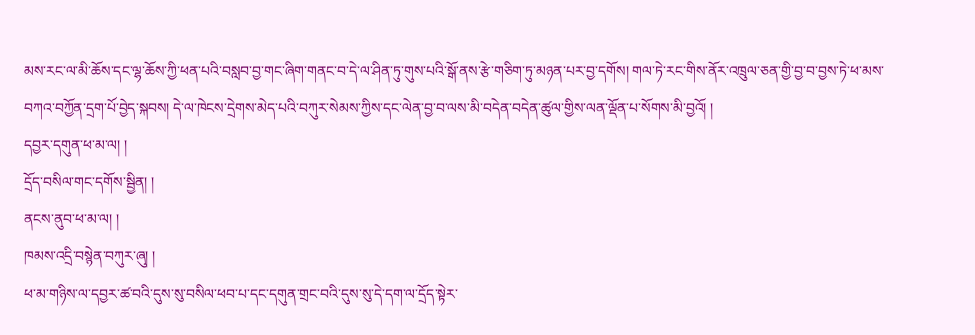མས་རང་ལ་མི་ཆོས་དང་ལྷ་ཆོས་ཀྱི་ཕན་པའི་བསླབ་བྱ་གང་ཞིག་གནང་བ་དེ་ལ་ཤིན་ཏུ་གུས་པའི་སྒོ་ནས་རྩེ་གཅིག་ཏུ་མཉན་པར་བྱ་དགོས། གལ་ཏེ་རང་གིས་ནོར་འཁྲུལ་ཅན་གྱི་བྱ་བ་བྱས་ཏེ་ཕ་མས་བཀའ་བཀྱོན་དྲག་པོ་བྱེད་སྐབས། དེ་ལ་ཁེངས་དྲེགས་མེད་པའི་བཀུར་སེམས་ཀྱིས་དང་ལེན་བྱ་བ་ལས་མི་བདེན་བདེན་ཚུལ་གྱིས་ལན་ལྡོན་པ་སོགས་མི་བྱའོ། །
དབྱར་དགུན་ཕ་མ་ལ། །
དྲོད་བསིལ་གང་དགོས་སྦྱིན། །
ནངས་ནུབ་ཕ་མ་ལ། །
ཁམས་འདྲི་བསྙེན་བཀུར་ཞུ། །
ཕ་མ་གཉིས་ལ་དབྱར་ཚ་བའི་དུས་སུ་བསིལ་ཕབ་པ་དང་དགུན་གྲང་བའི་དུས་སུ་དེ་དག་ལ་དྲོད་སྟེར་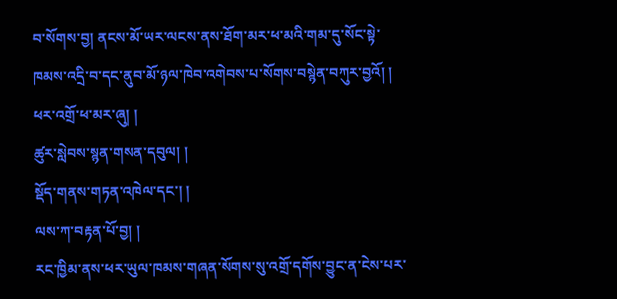བ་སོགས་བྱ། ནངས་མོ་ཡར་ལངས་ནས་ཐོག་མར་ཕ་མའི་གམ་དུ་སོང་སྟེ་ཁམས་འདྲི་བ་དང་ནུབ་མོ་ཉལ་ཁེབ་འགེབས་པ་སོགས་བསྙེན་བཀུར་བྱའོ། །
ཕར་འགྲོ་ཕ་མར་ཞུ། །
ཚུར་སླེབས་སྙན་གསན་དབུལ། །
སྡོད་གནས་གཏན་འཁེལ་དང་། །
ལས་ཀ་བརྟན་པོ་བྱ། །
རང་ཁྱིམ་ནས་ཕར་ཡུལ་ཁམས་གཞན་སོགས་སུ་འགྲོ་དགོས་བྱུང་ན་ངེས་པར་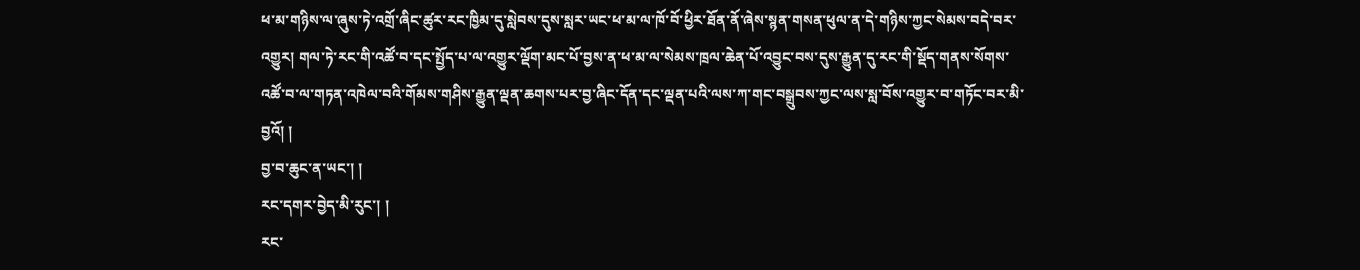ཕ་མ་གཉིས་ལ་ཞུས་ཏེ་འགྲོ་ཞིང་ཚུར་རང་ཁྱིམ་དུ་སླེབས་དུས་སླར་ཡང་ཕ་མ་ལ་ཁོ་བོ་ཕྱིར་ཐོན་ནོ་ཞེས་སྙན་གསན་ཕུལ་ན་དེ་གཉིས་ཀྱང་སེམས་བདེ་བར་འགྱུར། གལ་ཏེ་རང་གི་འཚོ་བ་དང་སྤྱོད་པ་ལ་འགྱུར་ལྡོག་མང་པོ་བྱས་ན་ཕ་མ་ལ་སེམས་ཁྲལ་ཆེན་པོ་འབྱུང་བས་དུས་རྒྱུན་དུ་རང་གི་སྡོད་གནས་སོགས་འཚོ་བ་ལ་གཏན་འཁེལ་བའི་གོམས་གཤིས་རྒྱུན་ལྡན་ཆགས་པར་བྱ་ཞིང་དོན་དང་ལྡན་པའི་ལས་ཀ་གང་བསྒྲུབས་ཀྱང་ལས་སླ་བོས་འགྱུར་བ་གཏོང་བར་མི་བྱའོ། །
བྱ་བ་ཆུང་ན་ཡང་། །
རང་དགར་བྱེད་མི་རུང་། །
རང་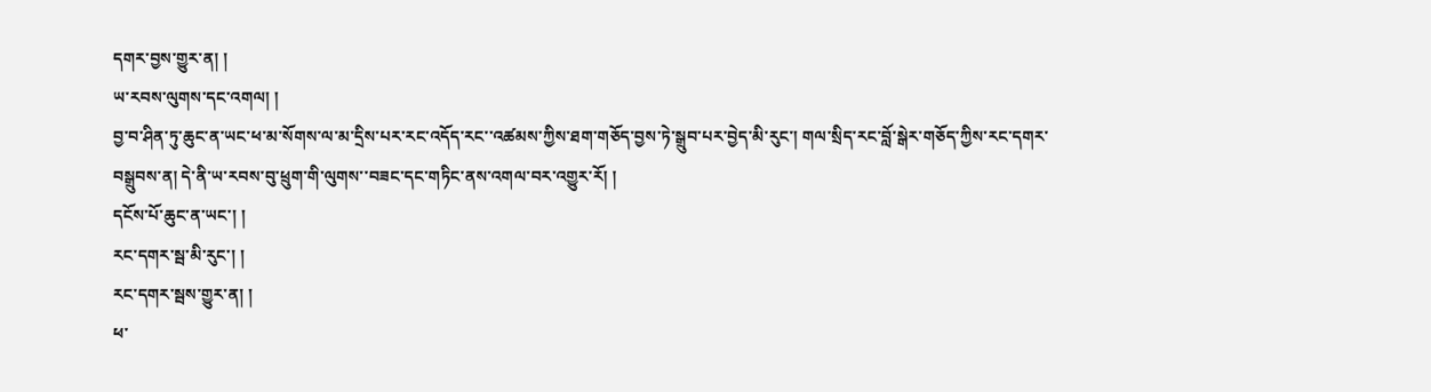དགར་བྱས་གྱུར་ན། །
ཡ་རབས་ལུགས་དང་འགལ། །
བྱ་བ་ཤིན་ཏུ་ཆུང་ན་ཡང་ཕ་མ་སོགས་ལ་མ་དྲིས་པར་རང་འདོད་རང་་འཚམས་ཀྱིས་ཐག་གཅོད་བྱས་ཏེ་སྒྲུབ་པར་བྱེད་མི་རུང་། གལ་སྲིད་རང་བློ་སྒེར་གཅོད་ཀྱིས་རང་དགར་བསྒྲུབས་ན། དེ་ནི་ཡ་རབས་བུ་ཕྲུག་གི་ལུགས་་བཟང་དང་གཏིང་ནས་འགལ་བར་འགྱུར་རོ། །
དངོས་པོ་ཆུང་ན་ཡང་། །
རང་དགར་སྦ་མི་རུང་། །
རང་དགར་སྦས་གྱུར་ན། །
ཕ་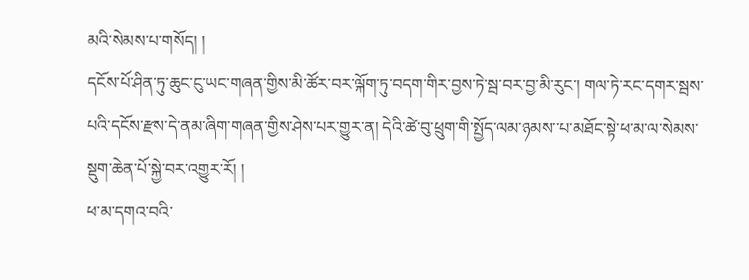མའི་སེམས་པ་གསོད། །
དངོས་པོ་ཤིན་ཏུ་ཆུང་ངུ་ཡང་གཞན་གྱིས་མི་ཚོར་བར་ལྐོག་ཏུ་བདག་གིར་བྱས་ཏེ་སྦ་བར་བྱ་མི་རུང་། གལ་ཏེ་རང་དགར་སྦས་པའི་དངོས་རྫས་དེ་ནམ་ཞིག་གཞན་གྱིས་ཤེས་པར་གྱུར་ན། དེའི་ཚེ་བུ་ཕྲུག་གི་སྤྱོད་ལམ་ཉམས་་པ་མཐོང་སྟེ་ཕ་མ་ལ་སེམས་སྡུག་ཆེན་པོ་སྐྱེ་བར་འགྱུར་རོ། །
ཕ་མ་དགའ་བའི་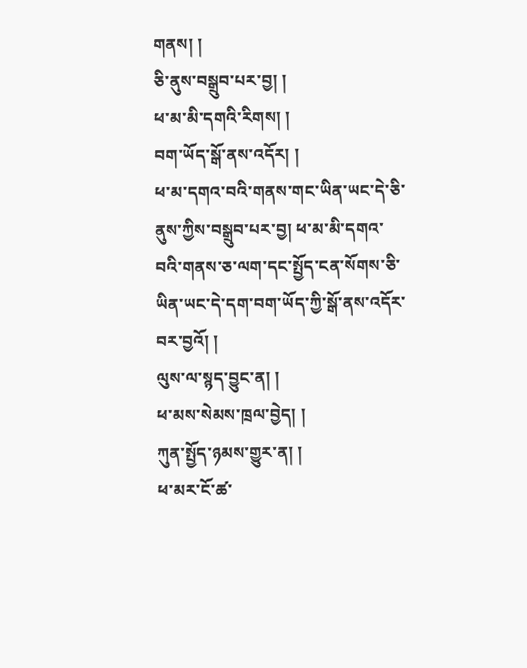གནས། །
ཅི་ནུས་བསྒྲུབ་པར་བྱ། །
ཕ་མ་མི་དགའི་རིགས། །
བག་ཡོད་སྒོ་ནས་འདོར། །
ཕ་མ་དགའ་བའི་གནས་གང་ཡིན་ཡང་དེ་ཅི་ནུས་ཀྱིས་བསྒྲུབ་པར་བྱ། ཕ་མ་མི་དགའ་བའི་གནས་ཅ་ལག་དང་སྤྱོད་ངན་སོགས་ཅི་ཡིན་ཡང་དེ་དག་བག་ཡོད་ཀྱི་སྒོ་ནས་འདོར་བར་བྱའོ། །
ལུས་ལ་སྙད་བྱུང་ན། །
ཕ་མས་སེམས་ཁྲལ་བྱེད། །
ཀུན་སྤྱོད་ཉམས་གྱུར་ན། །
ཕ་མར་ངོ་ཚ་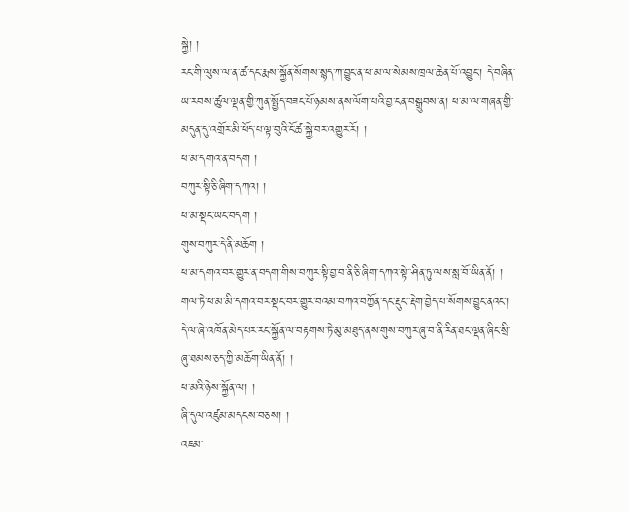སྐྱེ། །
རང་གི་ལུས་ལ་ན་ཚ་དང་རྨས་སྐྱོན་སོགས་སྙད་ཀ་བྱུང་ན་ཕ་མ་ལ་སེམས་ཁྲལ་ཆེན་པོ་འབྱུང་། དེ་བཞིན་ཡ་རབས་ཚུལ་ལྡན་གྱི་ཀུན་སྤྱོད་བཟང་པོ་ཉམས་ནས་ལོག་པའི་བྱ་ངན་བསྒྲུབས་ན། ཕ་མ་ལ་གཞན་གྱི་མདུན་དུ་འགྲོར་མི་ཕོད་པ་ལྟ་བུའི་ངོ་ཚ་སྐྱེ་བར་འགྱུར་རོ། །
ཕ་མ་དགའ་ན་བདག །
བཀུར་སྟི་ཅི་ཞིག་དཀའ། །
ཕ་མ་སྡང་ཡང་བདག །
གུས་བཀུར་དེ་ནི་མཆོག །
ཕ་མ་དགའ་བར་གྱུར་ན་བདག་གིས་བཀུར་སྟི་བྱ་བ་ནི་ཅི་ཞིག་དཀའ་སྟེ་་ཤིན་ཏུ་ལས་སླ་བོ་ཡིན་ནོ། །
གལ་ཏེ་ཕ་མ་མི་དགའ་བར་སྡང་བར་གྱུར་བའམ་བཀའ་བཀྱོན་དང་རྡུང་་རྡེག་བྱེད་པ་སོགས་བྱུང་ནའང་།
དེ་ལ་ཞེ་འཁོན་མེད་པར་རང་སྐྱོན་ལ་བརྟགས་ཏེ་མུ་མཐུད་ནས་གུས་བཀུར་ཞུ་བ་ནི་རིན་ཐང་ལྡན་ཞིང་སྲི་ཞུ་ཐམས་ཅད་ཀྱི་མཆོག་ཡིན་ནོ། །
ཕ་མའི་ཉེས་སྐྱོན་ལ། །
ཞི་དུལ་འཛུམ་མདངས་བཅས། །
འཇམ་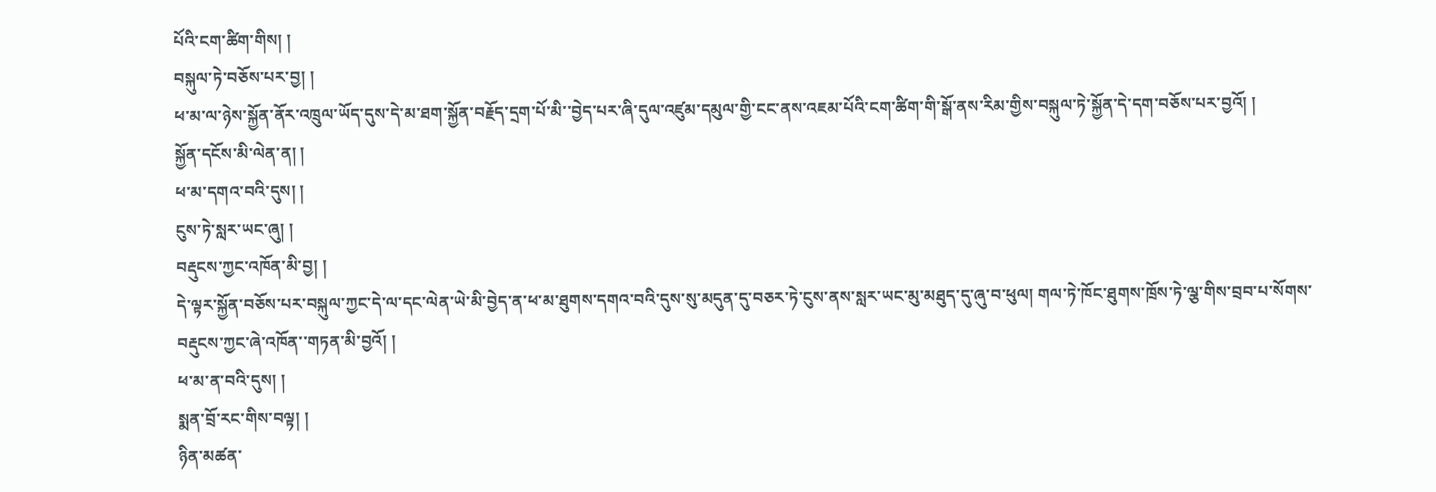པོའི་ངག་ཚིག་གིས། །
བསྐུལ་ཏེ་བཅོས་པར་བྱ། །
ཕ་མ་ལ་ཉེས་སྐྱོན་ནོར་འཁྲུལ་ཡོད་དུས་དེ་མ་ཐག་སྐྱོན་བརྗོད་དྲག་པོ་མི་་བྱེད་པར་ཞི་དུལ་འཛུམ་དམུལ་གྱི་ངང་ནས་འཇམ་པོའི་ངག་ཚིག་གི་སྒོ་ནས་རིམ་གྱིས་བསྐུལ་ཏེ་སྐྱོན་དེ་དག་བཅོས་པར་བྱའོ། །
སྐྱོན་དངོས་མི་ལེན་ན། །
ཕ་མ་དགའ་བའི་དུས། །
ངུས་ཏེ་སླར་ཡང་ཞུ། །
བརྡུངས་ཀྱང་འཁོན་མི་བྱ། །
དེ་ལྟར་སྐྱོན་བཅོས་པར་བསྐུལ་ཀྱང་དེ་ལ་དང་ལེན་ཡེ་མི་བྱེད་ན་ཕ་མ་ཐུགས་དགའ་བའི་དུས་སུ་མདུན་དུ་བཅར་ཏེ་ངུས་ནས་སླར་ཡང་མུ་མཐུད་དུ་ཞུ་བ་ཕུལ། གལ་ཏེ་ཁོང་ཐུགས་ཁྲོས་ཏེ་ལྕ་གིས་བྲབ་པ་སོགས་བརྡུངས་ཀྱང་ཞེ་འཁོན་་གཏན་མི་བྱའོ། །
ཕ་མ་ན་བའི་དུས། །
སྨན་བྲོ་རང་གིས་བལྟ། །
ཉིན་མཚན་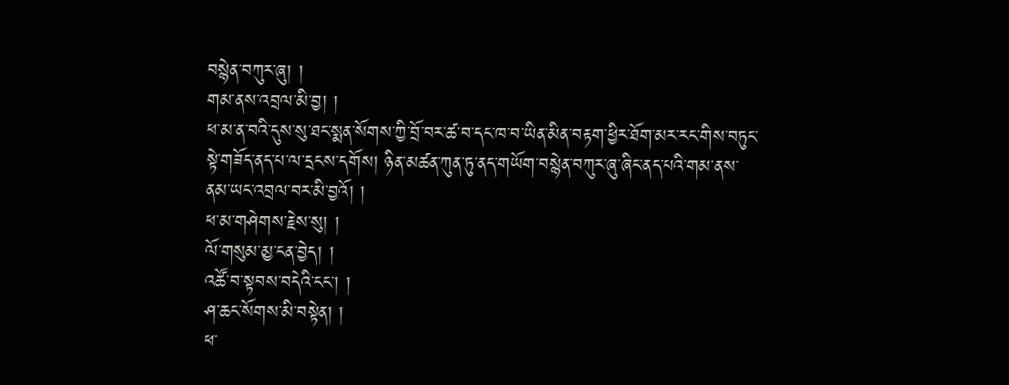བསྙེན་བཀུར་ཞུ། །
གམ་ནས་འབྲལ་མི་བྱ། །
ཕ་མ་ན་བའི་དུས་སུ་ཐང་སྨན་སོགས་ཀྱི་བྲོ་བར་ཚ་བ་དང་ཁ་བ་ཡིན་མིན་བརྟག་ཕྱིར་ཐོག་མར་རང་གིས་བཏུང་སྟེ་གཟོད་ནད་པ་ལ་དྲངས་དགོས། ཉིན་མཚན་ཀུན་ཏུ་ནད་གཡོག་བསྙེན་བཀུར་ཞུ་ཞིང་ནད་པའི་གམ་ནས་ནམ་ཡང་འབྲལ་བར་མི་བྱའོ། །
ཕ་མ་གཤེགས་རྗེས་སུ། །
ལོ་གསུམ་མྱ་ངན་བྱེད། །
འཚོ་བ་སྟབས་བདེའི་ངང་། །
ཤ་ཆང་སོགས་མི་བསྟེན། །
ཕ་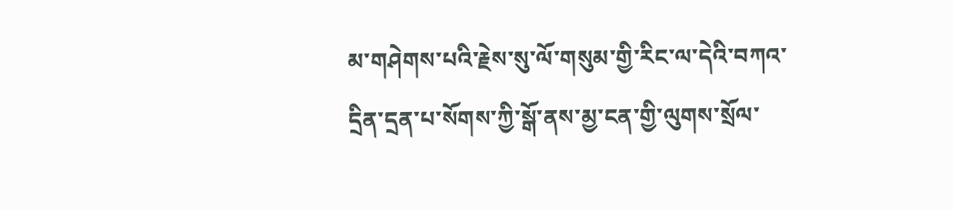མ་གཤེགས་པའི་རྗེས་སུ་ལོ་གསུམ་གྱི་རིང་ལ་དེའི་བཀའ་དྲིན་དྲན་པ་སོགས་ཀྱི་སྒོ་ནས་མྱ་ངན་གྱི་ལུགས་སྲོལ་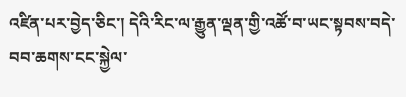འཛིན་པར་བྱེད་ཅིང་། དེའི་རིང་ལ་རྒྱུན་ལྡན་གྱི་འཚོ་བ་ཡང་སྟབས་བདེ་བབ་ཆགས་ངང་སྐྱེལ་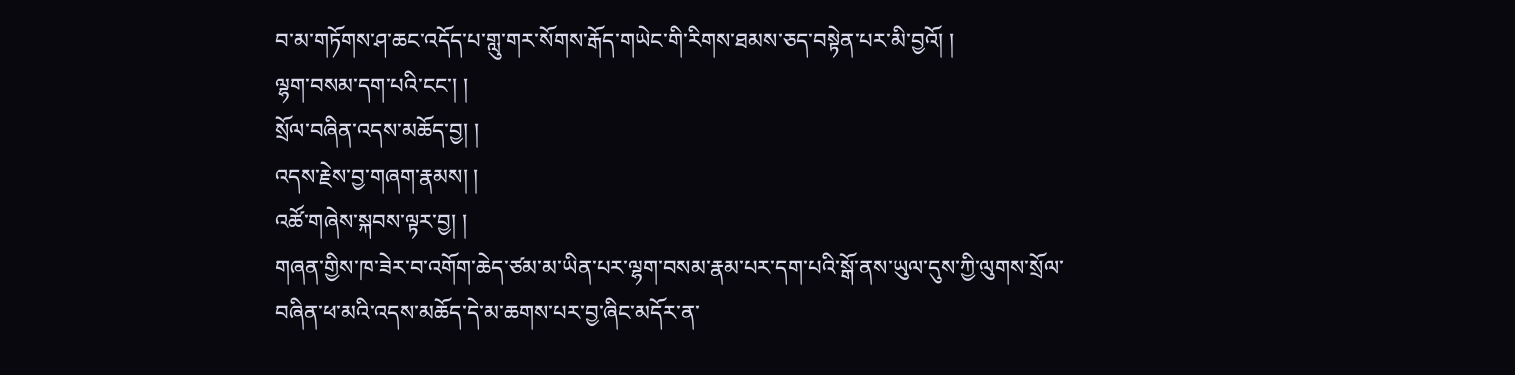བ་མ་གཏོགས་ཤ་ཆང་འདོད་པ་གླུ་གར་སོགས་རྒོད་གཡེང་གི་རིགས་ཐམས་ཅད་བསྟེན་པར་མི་བྱའོ། །
ལྷག་བསམ་དག་པའི་ངང་། །
སྲོལ་བཞིན་འདས་མཆོད་བྱ། །
འདས་རྗེས་བྱ་གཞག་རྣམས། །
འཚོ་གཞེས་སྐབས་ལྟར་བྱ། །
གཞན་གྱིས་ཁ་ཟེར་བ་འགོག་ཆེད་ཙམ་མ་ཡིན་པར་ལྷག་བསམ་རྣམ་པར་དག་པའི་སྒོ་ནས་ཡུལ་དུས་ཀྱི་ལུགས་སྲོལ་བཞིན་ཕ་མའི་འདས་མཆོད་དེ་མ་ཆགས་པར་བྱ་ཞིང་མདོར་ན་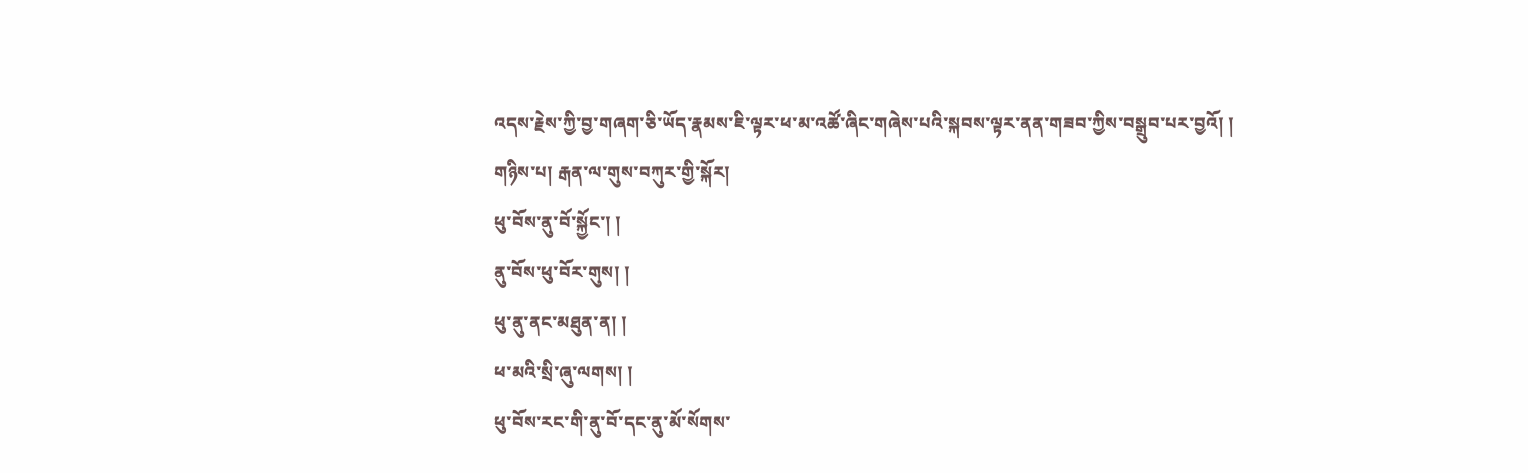འདས་རྗེས་ཀྱི་བྱ་གཞག་ཅི་ཡོད་རྣམས་ཇི་ལྟར་ཕ་མ་འཚོ་ཞིང་གཞེས་པའི་སྐབས་ལྟར་ནན་གཟབ་ཀྱིས་བསྒྲུབ་པར་བྱའོ། །
གཉིས་པ། རྒན་ལ་གུས་བཀུར་གྱི་སྐོར།
ཕུ་བོས་ནུ་བོ་སྐྱོང་། །
ནུ་བོས་ཕུ་བོར་གུས། །
ཕུ་ནུ་ནང་མཐུན་ན། །
ཕ་མའི་སྲི་ཞུ་ལགས། །
ཕུ་བོས་རང་གི་ནུ་བོ་དང་ནུ་མོ་སོགས་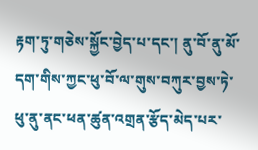རྟག་ཏུ་གཅེས་སྐྱོང་བྱེད་པ་དང་། ནུ་བོ་ནུ་མོ་དག་གིས་ཀྱང་ཕུ་བོ་ལ་གུས་བཀུར་བྱས་ཏེ་ཕུ་ནུ་ནང་ཕན་ཚུན་འགྲན་རྩོད་མེད་པར་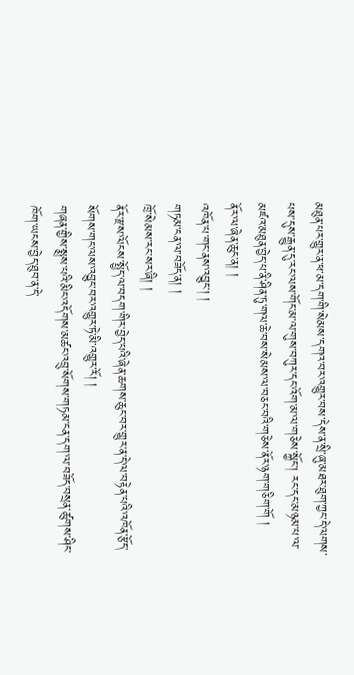མཐུན་པར་གྱུར་ན་ཕ་མ་དག་གི་སེམས་དགའ་བར་འགྱུར་བས་དེས་ན་སྲི་ཞུ་མཐར་ཐུག་ཀྱང་དེ་ལགས་པས་དུས་རྒྱུན་དུ་རང་ལས་གོང་མ་ལ་གུས་བཀུར་དང་འོག་མ་ལ་གཅེས་སྐྱོང་། རང་དང་མཉམ་པ་ལ་མཛའ་མཐུན་བྱེད་པ་ནི་ཤིན་ཏུ་གལ་ཆེ་བས་སེམས་ལ་བཅང་བའི་གཅེས་ནོར་ཉག་གཅིག་གོ །
ནོར་ལ་ཞེན་ཆུང་ན། །
འཁོན་པ་གང་ནས་འབྱུང་། །
གཏམ་ངན་ལ་བཟོད་ན། །
ཁྲོ་སེམས་རང་སར་ཞི། །
ནོར་རྫས་ལོངས་སྤྱོད་ལ་བདག་གིར་བྱེད་པའི་ཞེན་ཆགས་ཆུང་བར་གྱུར་ན་དེ་ལ་བརྟེན་པའི་འཁོན་རྩོད་
སོགས་གང་ལས་འབྱུང་བར་འགྱུར་ཏེ་མི་འགྱུར་རོ། །
གཞན་གྱིས་སྨྲས་པའི་མིང་འདོགས་མཚང་འབྲུ་སོགས་གཏམ་ངན་དག་ལ་བཟོད་བསྲན་ཚུགས་ཤིང་ཁོག་ཡངས་བྱེད་ཐུབ་ན་དེ་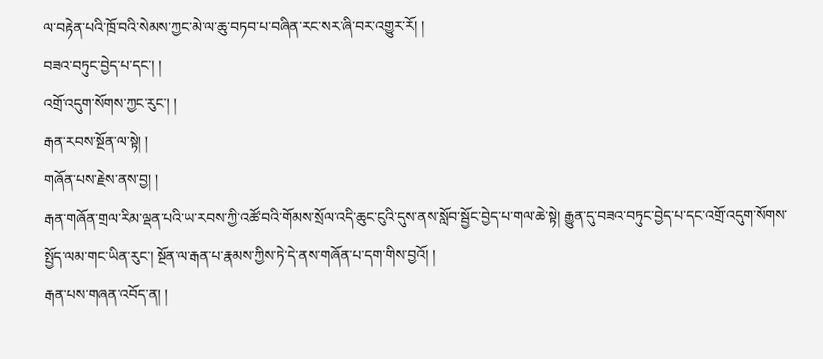ལ་བརྟེན་པའི་ཁྲོ་བའི་སེམས་ཀྱང་མེ་ལ་ཆུ་བཏབ་པ་བཞིན་རང་སར་ཞི་བར་འགྱུར་རོ། །
བཟའ་བཏུང་བྱེད་པ་དང་། །
འགྲོ་འདུག་སོགས་ཀྱང་རུང་། །
རྒན་རབས་སྔོན་ལ་སྟེ། །
གཞོན་པས་རྗེས་ནས་བྱ། །
རྒན་གཞོན་གྲལ་རིམ་ལྡན་པའི་ཡ་རབས་ཀྱི་འཚོ་བའི་གོམས་སྲོལ་འདི་ཆུང་ངུའི་དུས་ནས་སློབ་སྦྱོང་བྱེད་པ་གལ་ཆེ་སྟེ། རྒྱུན་དུ་བཟའ་བཏུང་བྱེད་པ་དང་འགྲོ་འདུག་སོགས་སྤྱོད་ལམ་གང་ཡིན་རུང་། སྔོན་ལ་རྒན་པ་རྣམས་ཀྱིས་ཏེ་དེ་ནས་གཞོན་པ་དག་གིས་བྱའོ། །
རྒན་པས་གཞན་འབོད་ན། །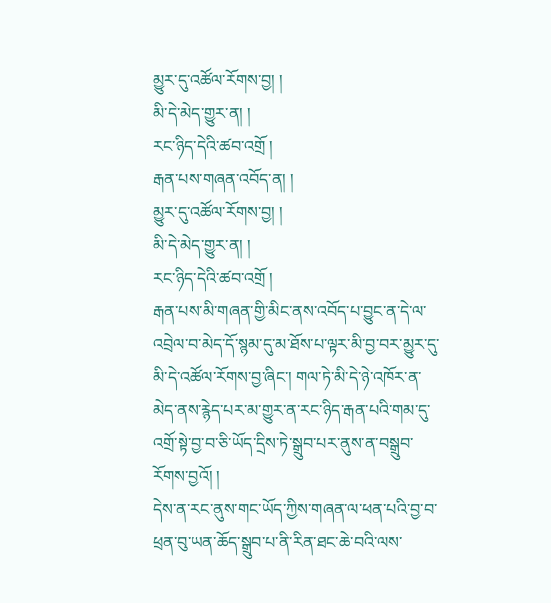མྱུར་དུ་འཚོལ་རོགས་བྱ། །
མི་དེ་མེད་གྱུར་ན། །
རང་ཉིད་དེའི་ཚབ་འགྲོ །
རྒན་པས་གཞན་འབོད་ན། །
མྱུར་དུ་འཚོལ་རོགས་བྱ། །
མི་དེ་མེད་གྱུར་ན། །
རང་ཉིད་དེའི་ཚབ་འགྲོ །
རྒན་པས་མི་གཞན་གྱི་མིང་ནས་འབོད་པ་བྱུང་ན་དེ་ལ་འབྲེལ་བ་མེད་དོ་སྙམ་དུ་མ་ཐོས་པ་ལྟར་མི་བྱ་བར་མྱུར་དུ་མི་དེ་འཚོལ་རོགས་བྱ་ཞིང་། གལ་ཏེ་མི་དེ་ཉེ་འཁོར་ན་མེད་ནས་རྙེད་པར་མ་གྱུར་ན་རང་ཉིད་རྒན་པའི་གམ་དུ་འགྲོ་སྟེ་བྱ་བ་ཅི་ཡོད་དྲིས་ཏེ་སྒྲུབ་པར་ནུས་ན་བསྒྲུབ་རོགས་བྱའོ། །
དེས་ན་རང་ནུས་གང་ཡོད་ཀྱིས་གཞན་ལ་ཕན་པའི་བྱ་བ་ཕྲན་བུ་ཡན་ཆོད་སྒྲུབ་པ་ནི་རིན་ཐང་ཆེ་བའི་ལས་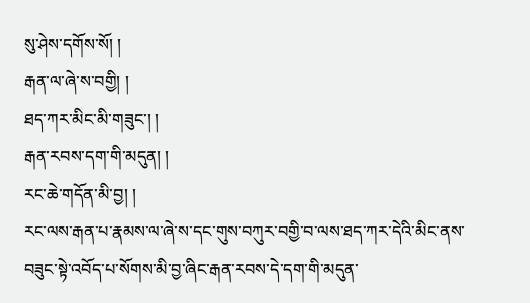སུ་ཤེས་དགོས་སོ། །
རྒན་ལ་ཞེ་ས་བགྱི། །
ཐད་ཀར་མིང་མི་གཟུང་། །
རྒན་རབས་དག་གི་མདུན། །
རང་ཆེ་གདོན་མི་བྱ། །
རང་ལས་རྒན་པ་རྣམས་ལ་ཞེ་ས་དང་གུས་བཀུར་བགྱི་བ་ལས་ཐད་ཀར་དེའི་མིང་ནས་བཟུང་སྟེ་འབོད་པ་སོགས་མི་བྱ་ཞིང་རྒན་རབས་དེ་དག་གི་མདུན་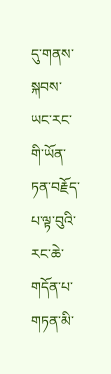དུ་གནས་སྐབས་ཡང་རང་གི་ཡོན་ཏན་བརྗོད་པ་ལྟ་བུའི་རང་ཆེ་གདོན་པ་གཏན་མི་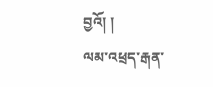བྱའོ། །
ལམ་འཕྲད་རྒན་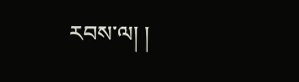རབས་ལ། །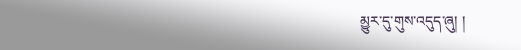མྱུར་དུ་གུས་འདུད་ཞུ། །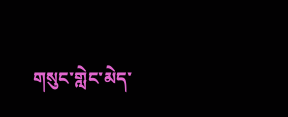གསུང་གླེང་མེད་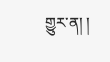གྱུར་ན། །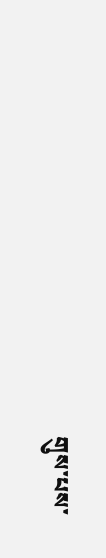གུས་པས་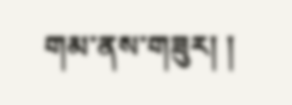གམ་ནས་གཟུར། །